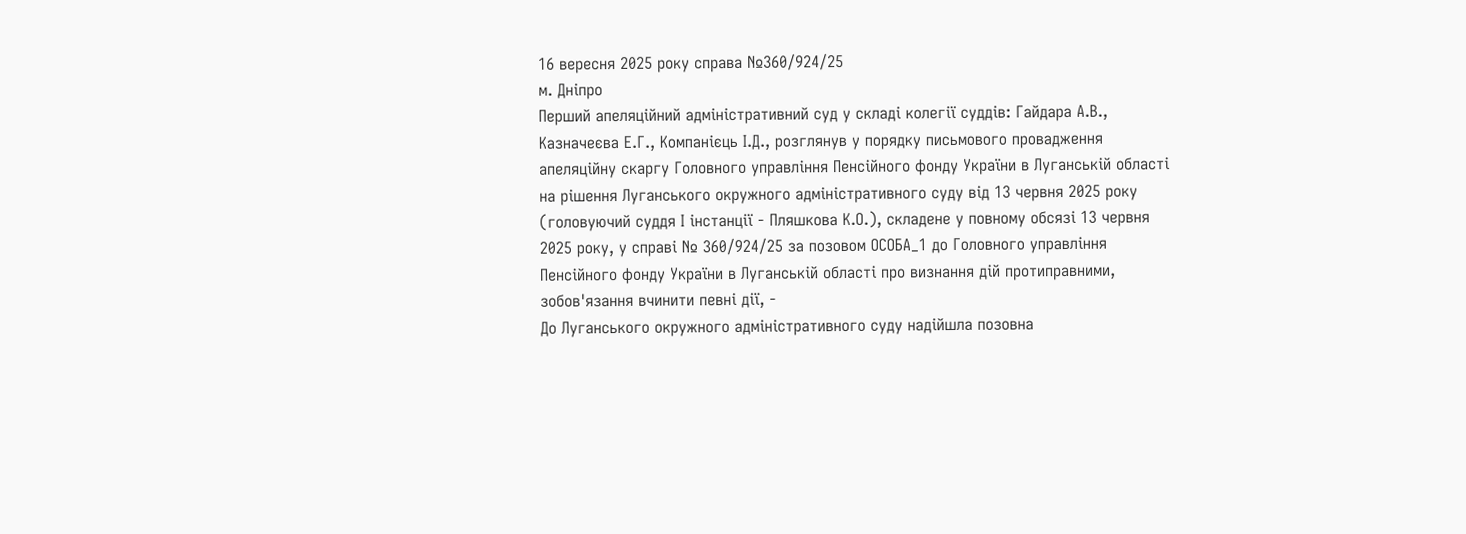16 вересня 2025 року справа №360/924/25
м. Дніпро
Перший апеляційний адміністративний суд у складі колегії суддів: Гайдара А.В., Казначеєва Е.Г., Компанієць І.Д., розглянув у порядку письмового провадження апеляційну скаргу Головного управління Пенсійного фонду України в Луганській області на рішення Луганського окружного адміністративного суду від 13 червня 2025 року (головуючий суддя І інстанції - Пляшкова К.О.), складене у повному обсязі 13 червня 2025 року, у справі № 360/924/25 за позовом ОСОБА_1 до Головного управління Пенсійного фонду України в Луганській області про визнання дій протиправними, зобов'язання вчинити певні дії, -
До Луганського окружного адміністративного суду надійшла позовна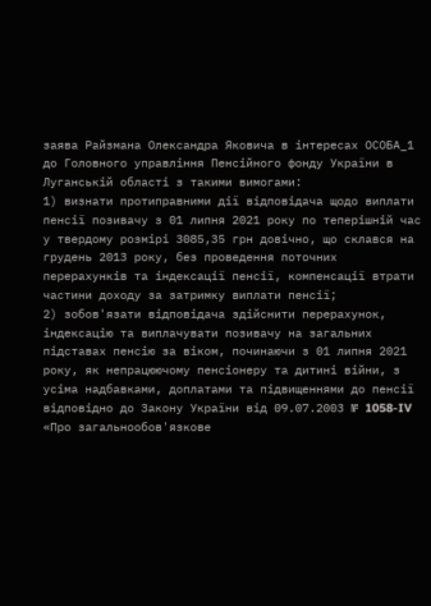заява Райзмана Олександра Яковича в інтересах ОСОБА_1 до Головного управління Пенсійного фонду України в Луганській області з такими вимогами:
1) визнати протиправними дії відповідача щодо виплати пенсії позивачу з 01 липня 2021 року по теперішній час у твердому розмірі 3085,35 грн довічно, що склався на грудень 2013 року, без проведення поточних перерахунків та індексації пенсії, компенсації втрати частини доходу за затримку виплати пенсії;
2) зобов'язати відповідача здійснити перерахунок, індексацію та виплачувати позивачу на загальних підставах пенсію за віком, починаючи з 01 липня 2021 року, як непрацюючому пенсіонеру та дитині війни, з усіма надбавками, доплатами та підвищеннями до пенсії відповідно до Закону України від 09.07.2003 № 1058-IV «Про загальнообов'язкове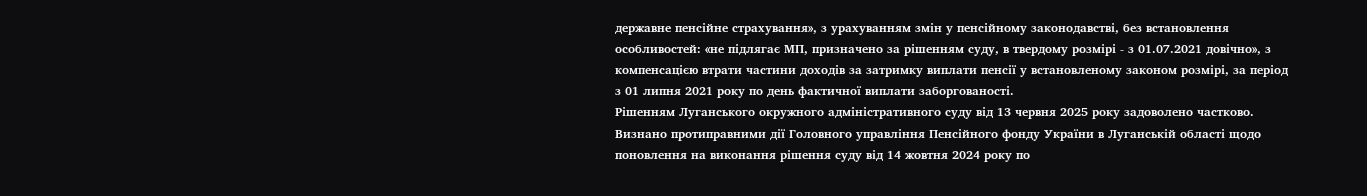державне пенсійне страхування», з урахуванням змін у пенсійному законодавстві, без встановлення особливостей: «не підлягає МП, призначено за рішенням суду, в твердому розмірі - з 01.07.2021 довічно», з компенсацією втрати частини доходів за затримку виплати пенсії у встановленому законом розмірі, за період з 01 липня 2021 року по день фактичної виплати заборгованості.
Рішенням Луганського окружного адміністративного суду від 13 червня 2025 року задоволено частково.
Визнано протиправними дії Головного управління Пенсійного фонду України в Луганській області щодо поновлення на виконання рішення суду від 14 жовтня 2024 року по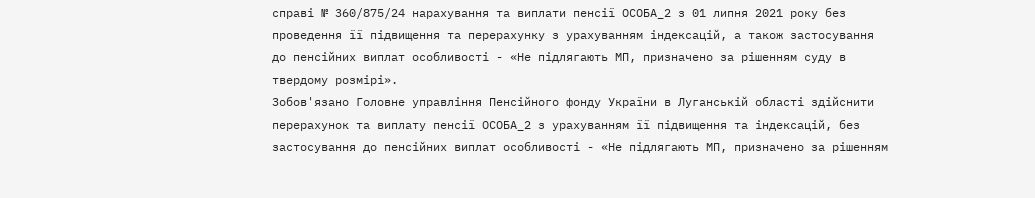справі № 360/875/24 нарахування та виплати пенсії ОСОБА_2 з 01 липня 2021 року без проведення її підвищення та перерахунку з урахуванням індексацій, а також застосування до пенсійних виплат особливості - «Не підлягають МП, призначено за рішенням суду в твердому розмірі».
Зобов'язано Головне управління Пенсійного фонду України в Луганській області здійснити перерахунок та виплату пенсії ОСОБА_2 з урахуванням її підвищення та індексацій, без застосування до пенсійних виплат особливості - «Не підлягають МП, призначено за рішенням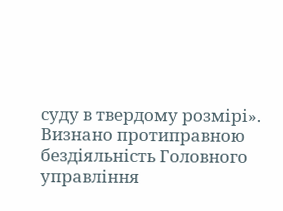суду в твердому розмірі».
Визнано протиправною бездіяльність Головного управління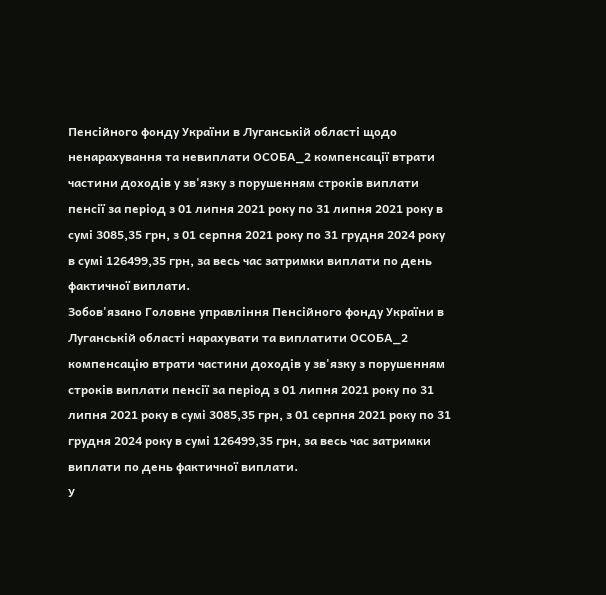Пенсійного фонду України в Луганській області щодо ненарахування та невиплати ОСОБА_2 компенсації втрати частини доходів у зв'язку з порушенням строків виплати пенсії за період з 01 липня 2021 року по 31 липня 2021 року в сумі 3085,35 грн, з 01 серпня 2021 року по 31 грудня 2024 року в сумі 126499,35 грн, за весь час затримки виплати по день фактичної виплати.
Зобов'язано Головне управління Пенсійного фонду України в Луганській області нарахувати та виплатити ОСОБА_2 компенсацію втрати частини доходів у зв'язку з порушенням строків виплати пенсії за період з 01 липня 2021 року по 31 липня 2021 року в сумі 3085,35 грн, з 01 серпня 2021 року по 31 грудня 2024 року в сумі 126499,35 грн, за весь час затримки виплати по день фактичної виплати.
У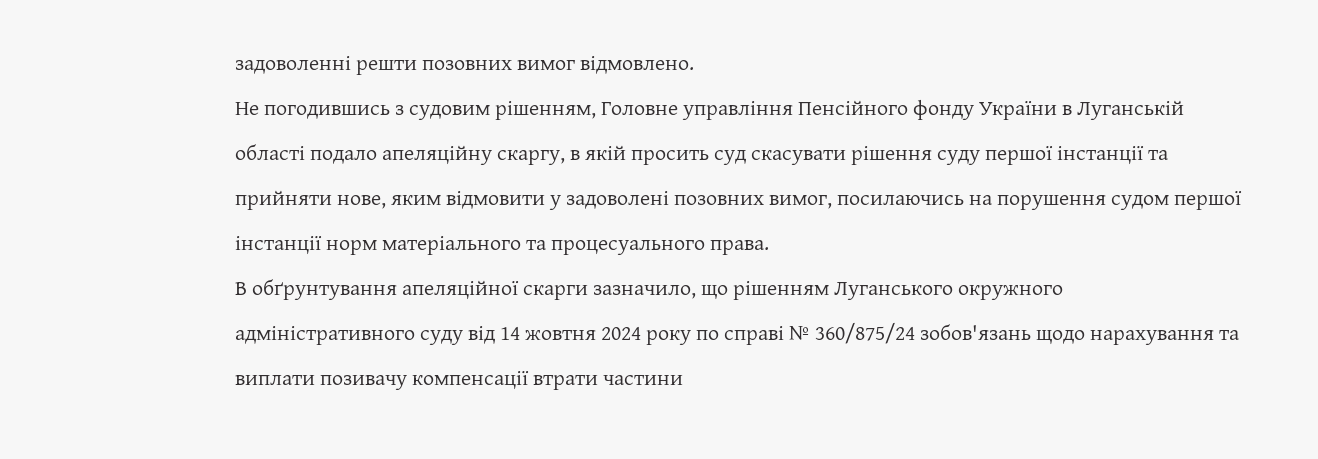задоволенні решти позовних вимог відмовлено.
Не погодившись з судовим рішенням, Головне управління Пенсійного фонду України в Луганській області подало апеляційну скаргу, в якій просить суд скасувати рішення суду першої інстанції та прийняти нове, яким відмовити у задоволені позовних вимог, посилаючись на порушення судом першої інстанції норм матеріального та процесуального права.
В обґрунтування апеляційної скарги зазначило, що рішенням Луганського окружного адміністративного суду від 14 жовтня 2024 року по справі № 360/875/24 зобов'язань щодо нарахування та виплати позивачу компенсації втрати частини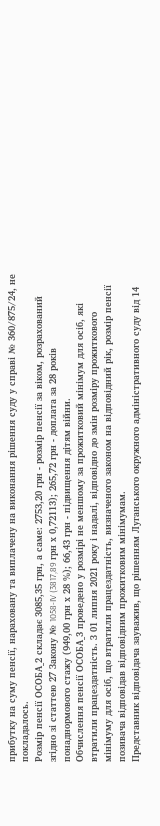прибутку на суму пенсії, нараховану та виплачену на виконання рішення суду у справі № 360/875/24, не покладалось.
Розмір пенсії ОСОБА_2 складає 3085,35 грн, а саме: 2753,20 грн - розмір пенсії за віком, розрахований згідно зі статтею 27 Закону № 1058-IV (3817,89 грн х 0,72113); 265,72 грн - доплата за 28 років понаднормового стажу (949,00 грн х 28 %); 66,43 грн - підвищення дітям війни.
Обчислення пенсії ОСОБА_3 проведено у розмірі не меншому за прожитковий мінімум для осіб, які втратили працездатність. З 01 липня 2021 року і надалі, відповідно до змін розміру прожиткового мінімуму для осіб, що втратили працездатність, визначеного законом на відповідний рік, розмір пенсії позивача відповідав відповідним прожитковим мінімумам.
Представник відповідача зауважив, що рішенням Луганського окружного адміністративного суду від 14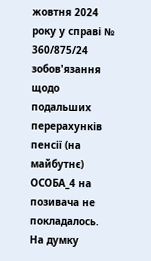жовтня 2024 року у справі № 360/875/24 зобов'язання щодо подальших перерахунків пенсії (на майбутнє) ОСОБА_4 на позивача не покладалось.
На думку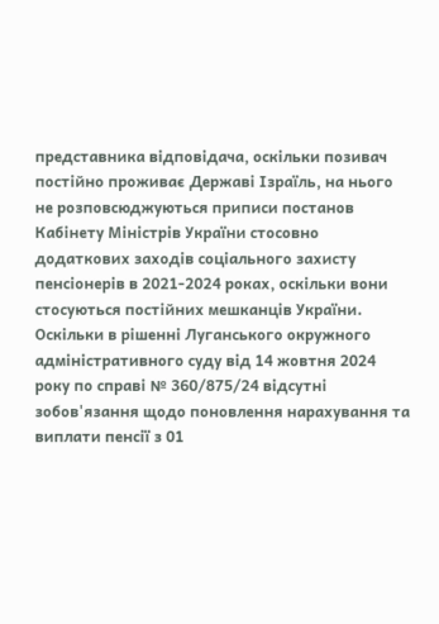представника відповідача, оскільки позивач постійно проживає Державі Ізраїль, на нього не розповсюджуються приписи постанов Кабінету Міністрів України стосовно додаткових заходів соціального захисту пенсіонерів в 2021-2024 роках, оскільки вони стосуються постійних мешканців України.
Оскільки в рішенні Луганського окружного адміністративного суду від 14 жовтня 2024 року по справі № 360/875/24 відсутні зобов'язання щодо поновлення нарахування та виплати пенсії з 01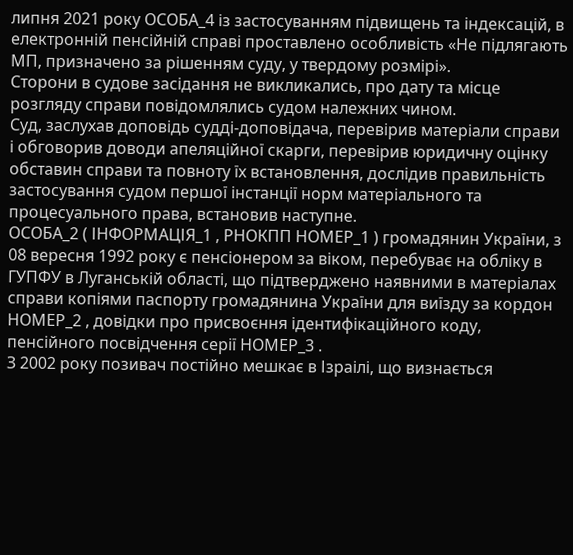липня 2021 року ОСОБА_4 із застосуванням підвищень та індексацій, в електронній пенсійній справі проставлено особливість «Не підлягають МП, призначено за рішенням суду, у твердому розмірі».
Сторони в судове засідання не викликались, про дату та місце розгляду справи повідомлялись судом належних чином.
Суд, заслухав доповідь судді-доповідача, перевірив матеріали справи і обговорив доводи апеляційної скарги, перевірив юридичну оцінку обставин справи та повноту їх встановлення, дослідив правильність застосування судом першої інстанції норм матеріального та процесуального права, встановив наступне.
ОСОБА_2 ( ІНФОРМАЦІЯ_1 , РНОКПП НОМЕР_1 ) громадянин України, з 08 вересня 1992 року є пенсіонером за віком, перебуває на обліку в ГУПФУ в Луганській області, що підтверджено наявними в матеріалах справи копіями паспорту громадянина України для виїзду за кордон НОМЕР_2 , довідки про присвоєння ідентифікаційного коду, пенсійного посвідчення серії НОМЕР_3 .
З 2002 року позивач постійно мешкає в Ізраілі, що визнається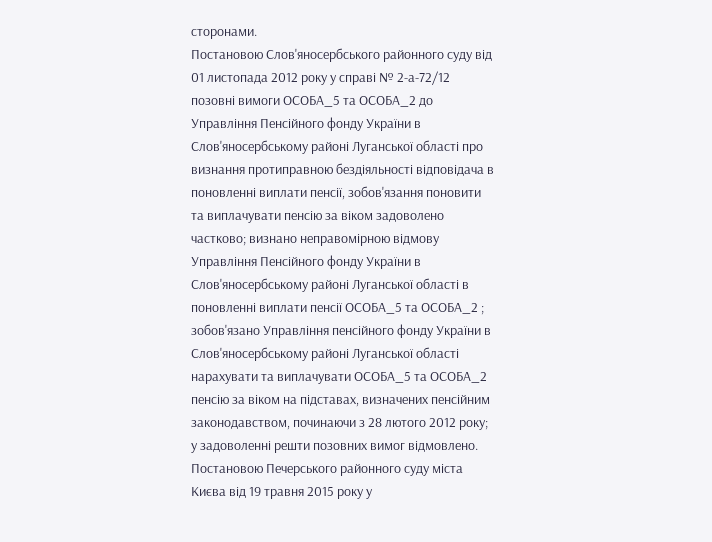сторонами.
Постановою Слов'яносербського районного суду від 01 листопада 2012 року у справі № 2-а-72/12 позовні вимоги ОСОБА_5 та ОСОБА_2 до Управління Пенсійного фонду України в Слов'яносербському районі Луганської області про визнання протиправною бездіяльності відповідача в поновленні виплати пенсії, зобов'язання поновити та виплачувати пенсію за віком задоволено частково; визнано неправомірною відмову Управління Пенсійного фонду України в Слов'яносербському районі Луганської області в поновленні виплати пенсії ОСОБА_5 та ОСОБА_2 ; зобов'язано Управління пенсійного фонду України в Слов'яносербському районі Луганської області нарахувати та виплачувати ОСОБА_5 та ОСОБА_2 пенсію за віком на підставах, визначених пенсійним законодавством, починаючи з 28 лютого 2012 року; у задоволенні решти позовних вимог відмовлено.
Постановою Печерського районного суду міста Києва від 19 травня 2015 року у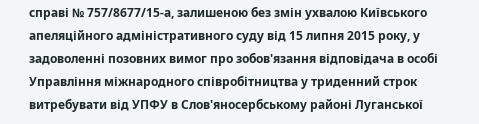справі № 757/8677/15-а, залишеною без змін ухвалою Київського апеляційного адміністративного суду від 15 липня 2015 року, у задоволенні позовних вимог про зобов'язання відповідача в особі Управління міжнародного співробітництва у триденний строк витребувати від УПФУ в Слов'яносербському районі Луганської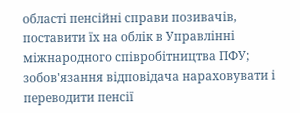області пенсійні справи позивачів, поставити їх на облік в Управлінні міжнародного співробітництва ПФУ; зобов'язання відповідача нараховувати і переводити пенсії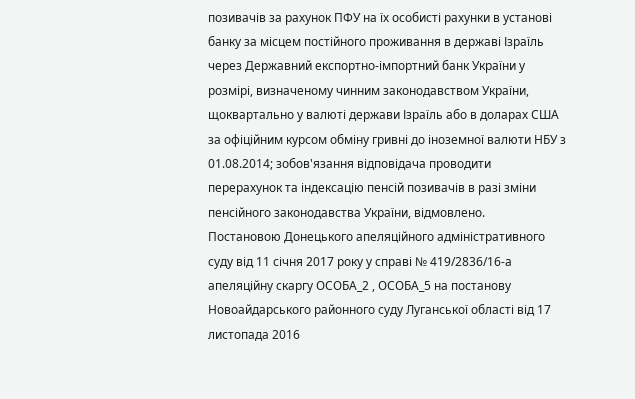позивачів за рахунок ПФУ на їх особисті рахунки в установі банку за місцем постійного проживання в державі Ізраїль через Державний експортно-імпортний банк України у розмірі, визначеному чинним законодавством України, щоквартально у валюті держави Ізраїль або в доларах США за офіційним курсом обміну гривні до іноземної валюти НБУ з 01.08.2014; зобов'язання відповідача проводити перерахунок та індексацію пенсій позивачів в разі зміни пенсійного законодавства України, відмовлено.
Постановою Донецького апеляційного адміністративного суду від 11 січня 2017 року у справі № 419/2836/16-а апеляційну скаргу ОСОБА_2 , ОСОБА_5 на постанову Новоайдарського районного суду Луганської області від 17 листопада 2016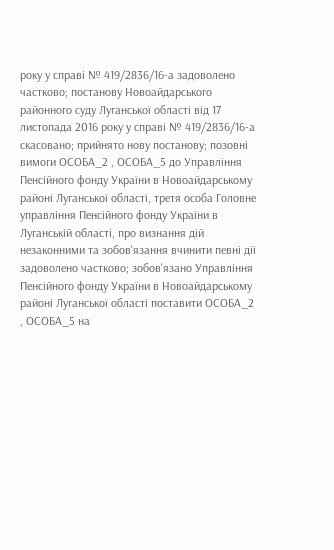року у справі № 419/2836/16-а задоволено частково; постанову Новоайдарського районного суду Луганської області від 17 листопада 2016 року у справі № 419/2836/16-а скасовано; прийнято нову постанову; позовні вимоги ОСОБА_2 , ОСОБА_5 до Управління Пенсійного фонду України в Новоайдарському районі Луганської області, третя особа Головне управління Пенсійного фонду України в Луганській області, про визнання дій незаконними та зобов'язання вчинити певні дії задоволено частково; зобов'язано Управління Пенсійного фонду України в Новоайдарському районі Луганської області поставити ОСОБА_2 , ОСОБА_5 на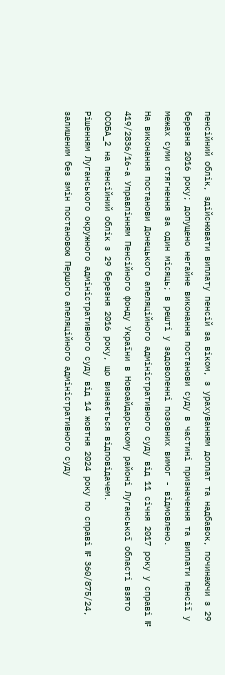пенсійний облік, здійснювати виплату пенсій за віком, з урахуванням доплат та надбавок, починаючи з 29 березня 2016 року; допущено негайне виконання постанови суду в частині призначення та виплати пенсії у межах суми стягнення за один місяць; в решті у задоволенні позовних вимог - відмовлено.
На виконання постанови Донецького апеляційного адміністративного суду від 11 січня 2017 року у справі № 419/2836/16-а Управлінням Пенсійного фонду України в Новоайдарському районі Луганської області взято ОСОБА_2 на пенсійний облік з 29 березня 2016 року, що визнається відповідачем.
Рішенням Луганського окружного адміністративного суду від 14 жовтня 2024 року по справі № 360/875/24, залишеним без змін постановою Першого апеляційного адміністративного суду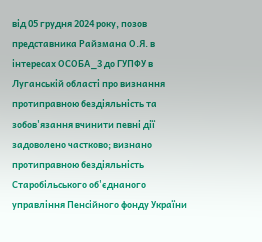від 05 грудня 2024 року, позов представника Райзмана О.Я. в інтересах ОСОБА_3 до ГУПФУ в Луганській області про визнання протиправною бездіяльність та зобов'язання вчинити певні дії задоволено частково; визнано протиправною бездіяльність Старобільського об'єднаного управління Пенсійного фонду України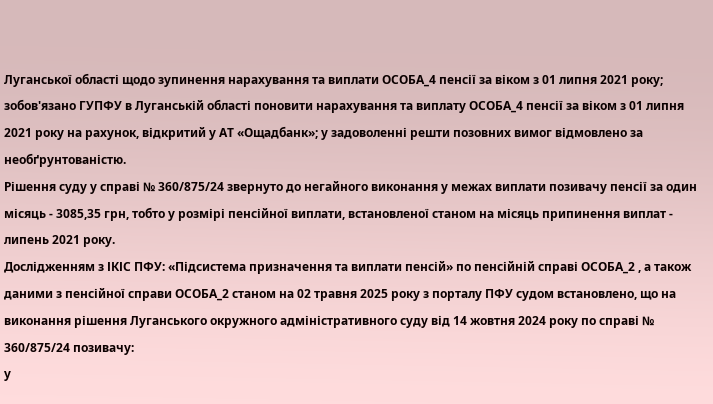Луганської області щодо зупинення нарахування та виплати ОСОБА_4 пенсії за віком з 01 липня 2021 року; зобов'язано ГУПФУ в Луганській області поновити нарахування та виплату ОСОБА_4 пенсії за віком з 01 липня 2021 року на рахунок, відкритий у АТ «Ощадбанк»; у задоволенні решти позовних вимог відмовлено за необґрунтованістю.
Рішення суду у справі № 360/875/24 звернуто до негайного виконання у межах виплати позивачу пенсії за один місяць - 3085,35 грн, тобто у розмірі пенсійної виплати, встановленої станом на місяць припинення виплат - липень 2021 року.
Дослідженням з ІКІС ПФУ: «Підсистема призначення та виплати пенсій» по пенсійній справі ОСОБА_2 , а також даними з пенсійної справи ОСОБА_2 станом на 02 травня 2025 року з порталу ПФУ судом встановлено, що на виконання рішення Луганського окружного адміністративного суду від 14 жовтня 2024 року по справі № 360/875/24 позивачу:
у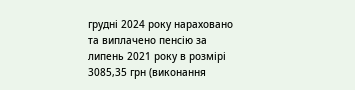грудні 2024 року нараховано та виплачено пенсію за липень 2021 року в розмірі 3085,35 грн (виконання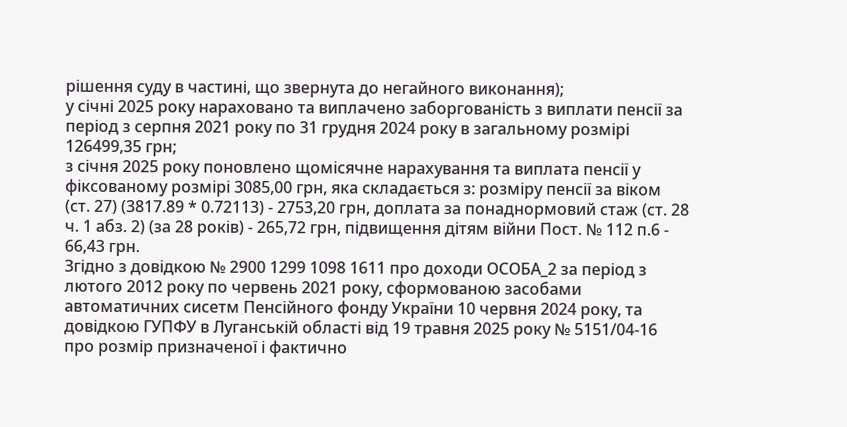рішення суду в частині, що звернута до негайного виконання);
у січні 2025 року нараховано та виплачено заборгованість з виплати пенсії за період з серпня 2021 року по 31 грудня 2024 року в загальному розмірі 126499,35 грн;
з січня 2025 року поновлено щомісячне нарахування та виплата пенсії у фіксованому розмірі 3085,00 грн, яка складається з: розміру пенсії за віком (ст. 27) (3817.89 * 0.72113) - 2753,20 грн, доплата за понаднормовий стаж (ст. 28 ч. 1 абз. 2) (за 28 років) - 265,72 грн, підвищення дітям війни Пост. № 112 п.6 - 66,43 грн.
Згідно з довідкою № 2900 1299 1098 1611 про доходи ОСОБА_2 за період з лютого 2012 року по червень 2021 року, сформованою засобами автоматичних сисетм Пенсійного фонду України 10 червня 2024 року, та довідкою ГУПФУ в Луганській області від 19 травня 2025 року № 5151/04-16 про розмір призначеної і фактично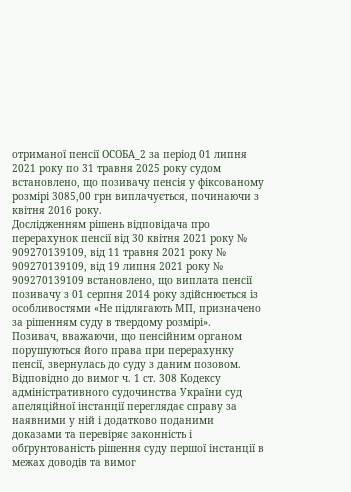отриманої пенсії ОСОБА_2 за період 01 липня 2021 року по 31 травня 2025 року судом встановлено, що позивачу пенсія у фіксованому розмірі 3085,00 грн виплачується, починаючи з квітня 2016 року.
Дослідженням рішень відповідача про перерахунок пенсії від 30 квітня 2021 року № 909270139109, від 11 травня 2021 року № 909270139109, від 19 липня 2021 року № 909270139109 встановлено, що виплата пенсії позивачу з 01 серпня 2014 року здійснюється із особливостями «Не підлягають МП, призначено за рішенням суду в твердому розмірі».
Позивач, вважаючи, що пенсійним органом порушуються його права при перерахунку пенсії, звернулась до суду з даним позовом.
Відповідно до вимог ч. 1 ст. 308 Кодексу адміністративного судочинства України суд апеляційної інстанції переглядає справу за наявними у ній і додатково поданими доказами та перевіряє законність і обґрунтованість рішення суду першої інстанції в межах доводів та вимог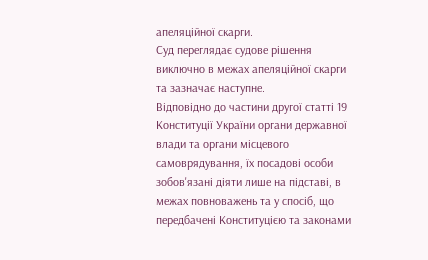апеляційної скарги.
Суд переглядає судове рішення виключно в межах апеляційної скарги та зазначає наступне.
Відповідно до частини другої статті 19 Конституції України органи державної влади та органи місцевого самоврядування, їх посадові особи зобов'язані діяти лише на підставі, в межах повноважень та у спосіб, що передбачені Конституцією та законами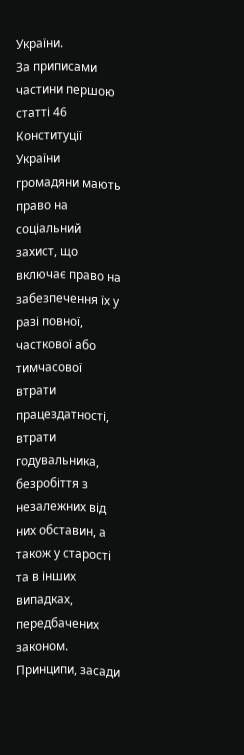України.
За приписами частини першою статті 46 Конституції України громадяни мають право на соціальний захист, що включає право на забезпечення їх у разі повної, часткової або тимчасової втрати працездатності, втрати годувальника, безробіття з незалежних від них обставин, а також у старості та в інших випадках, передбачених законом.
Принципи, засади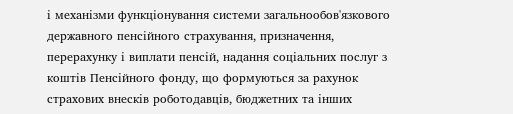і механізми функціонування системи загальнообов'язкового державного пенсійного страхування, призначення, перерахунку і виплати пенсій, надання соціальних послуг з коштів Пенсійного фонду, що формуються за рахунок страхових внесків роботодавців, бюджетних та інших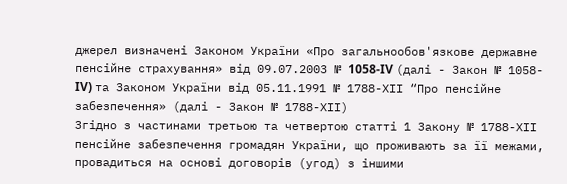джерел визначені Законом України «Про загальнообов'язкове державне пенсійне страхування» від 09.07.2003 № 1058-IV (далі - Закон № 1058-IV) та Законом України від 05.11.1991 № 1788-ХІІ “Про пенсійне забезпечення» (далі - Закон № 1788-ХІІ)
Згідно з частинами третьою та четвертою статті 1 Закону № 1788-ХІІ пенсійне забезпечення громадян України, що проживають за її межами, провадиться на основі договорів (угод) з іншими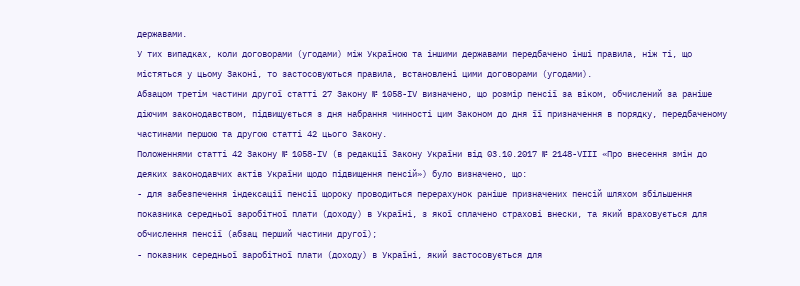державами.
У тих випадках, коли договорами (угодами) між Україною та іншими державами передбачено інші правила, ніж ті, що містяться у цьому Законі, то застосовуються правила, встановлені цими договорами (угодами).
Абзацом третім частини другої статті 27 Закону № 1058-IV визначено, що розмір пенсії за віком, обчислений за раніше діючим законодавством, підвищується з дня набрання чинності цим Законом до дня її призначення в порядку, передбаченому частинами першою та другою статті 42 цього Закону.
Положеннями статті 42 Закону № 1058-IV (в редакції Закону України від 03.10.2017 № 2148-VIII «Про внесення змін до деяких законодавчих актів України щодо підвищення пенсій») було визначено, що:
- для забезпечення індексації пенсії щороку проводиться перерахунок раніше призначених пенсій шляхом збільшення показника середньої заробітної плати (доходу) в Україні, з якої сплачено страхові внески, та який враховується для обчислення пенсії (абзац перший частини другої);
- показник середньої заробітної плати (доходу) в Україні, який застосовується для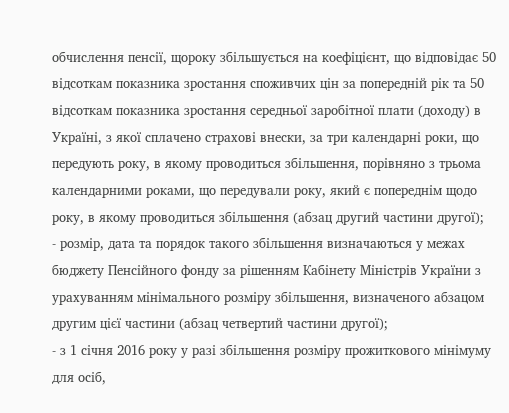обчислення пенсії, щороку збільшується на коефіцієнт, що відповідає 50 відсоткам показника зростання споживчих цін за попередній рік та 50 відсоткам показника зростання середньої заробітної плати (доходу) в Україні, з якої сплачено страхові внески, за три календарні роки, що передують року, в якому проводиться збільшення, порівняно з трьома календарними роками, що передували року, який є попереднім щодо року, в якому проводиться збільшення (абзац другий частини другої);
- розмір, дата та порядок такого збільшення визначаються у межах бюджету Пенсійного фонду за рішенням Кабінету Міністрів України з урахуванням мінімального розміру збільшення, визначеного абзацом другим цієї частини (абзац четвертий частини другої);
- з 1 січня 2016 року у разі збільшення розміру прожиткового мінімуму для осіб,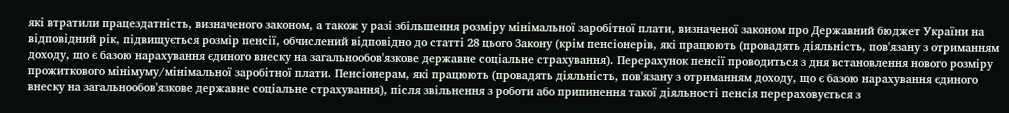які втратили працездатність, визначеного законом, а також у разі збільшення розміру мінімальної заробітної плати, визначеної законом про Державний бюджет України на відповідний рік, підвищується розмір пенсії, обчислений відповідно до статті 28 цього Закону (крім пенсіонерів, які працюють (провадять діяльність, пов'язану з отриманням доходу, що є базою нарахування єдиного внеску на загальнообов'язкове державне соціальне страхування). Перерахунок пенсії проводиться з дня встановлення нового розміру прожиткового мінімуму/мінімальної заробітної плати. Пенсіонерам, які працюють (провадять діяльність, пов'язану з отриманням доходу, що є базою нарахування єдиного внеску на загальнообов'язкове державне соціальне страхування), після звільнення з роботи або припинення такої діяльності пенсія перераховується з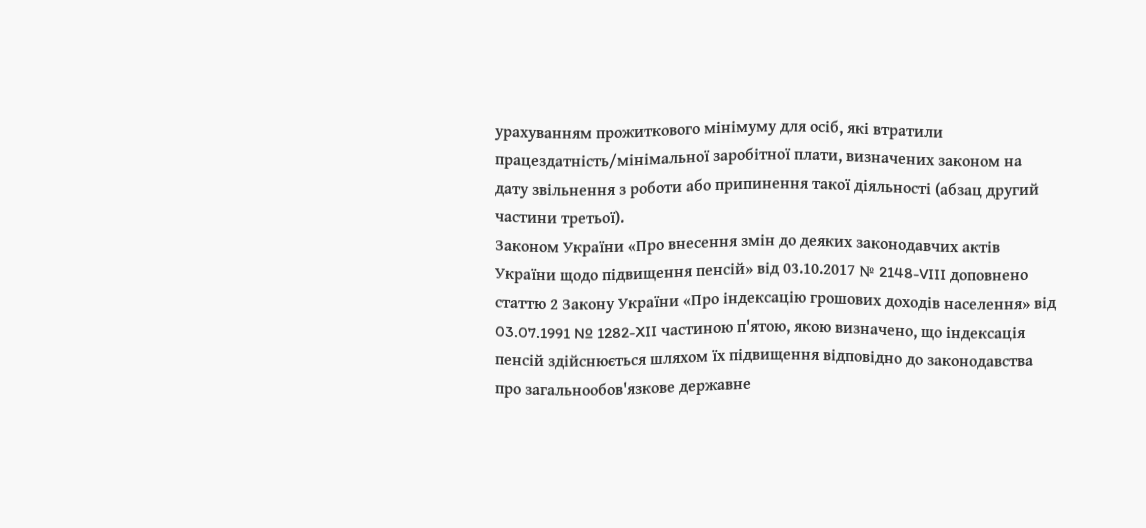урахуванням прожиткового мінімуму для осіб, які втратили працездатність/мінімальної заробітної плати, визначених законом на дату звільнення з роботи або припинення такої діяльності (абзац другий частини третьої).
Законом України «Про внесення змін до деяких законодавчих актів України щодо підвищення пенсій» від 03.10.2017 № 2148-VIII доповнено статтю 2 Закону України «Про індексацію грошових доходів населення» від 03.07.1991 № 1282-XII частиною п'ятою, якою визначено, що індексація пенсій здійснюється шляхом їх підвищення відповідно до законодавства про загальнообов'язкове державне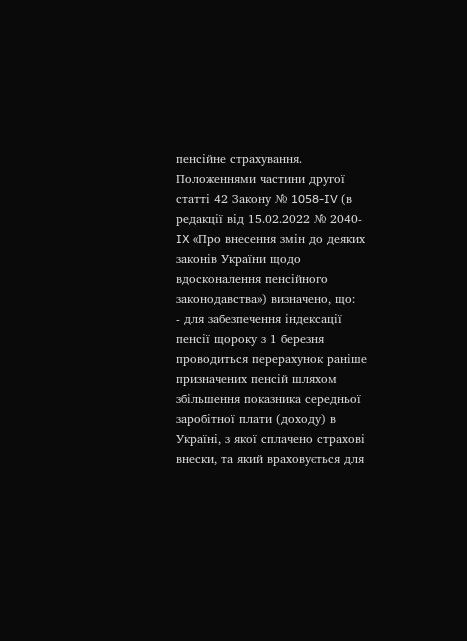пенсійне страхування.
Положеннями частини другої статті 42 Закону № 1058-IV (в редакції від 15.02.2022 № 2040-IX «Про внесення змін до деяких законів України щодо вдосконалення пенсійного законодавства») визначено, що:
- для забезпечення індексації пенсії щороку з 1 березня проводиться перерахунок раніше призначених пенсій шляхом збільшення показника середньої заробітної плати (доходу) в Україні, з якої сплачено страхові внески, та який враховується для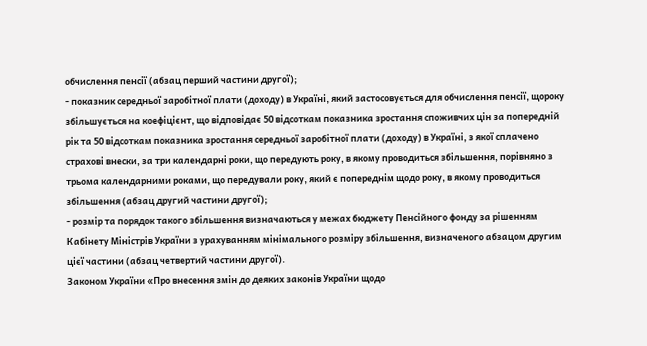обчислення пенсії (абзац перший частини другої);
- показник середньої заробітної плати (доходу) в Україні, який застосовується для обчислення пенсії, щороку збільшується на коефіцієнт, що відповідає 50 відсоткам показника зростання споживчих цін за попередній рік та 50 відсоткам показника зростання середньої заробітної плати (доходу) в Україні, з якої сплачено страхові внески, за три календарні роки, що передують року, в якому проводиться збільшення, порівняно з трьома календарними роками, що передували року, який є попереднім щодо року, в якому проводиться збільшення (абзац другий частини другої);
- розмір та порядок такого збільшення визначаються у межах бюджету Пенсійного фонду за рішенням Кабінету Міністрів України з урахуванням мінімального розміру збільшення, визначеного абзацом другим цієї частини (абзац четвертий частини другої).
Законом України «Про внесення змін до деяких законів України щодо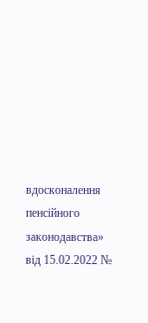вдосконалення пенсійного законодавства» від 15.02.2022 №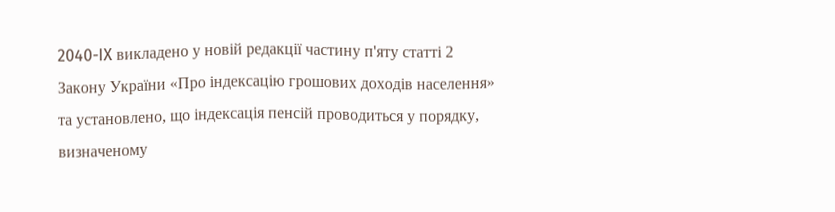2040-IX викладено у новій редакції частину п'яту статті 2 Закону України «Про індексацію грошових доходів населення» та установлено, що індексація пенсій проводиться у порядку, визначеному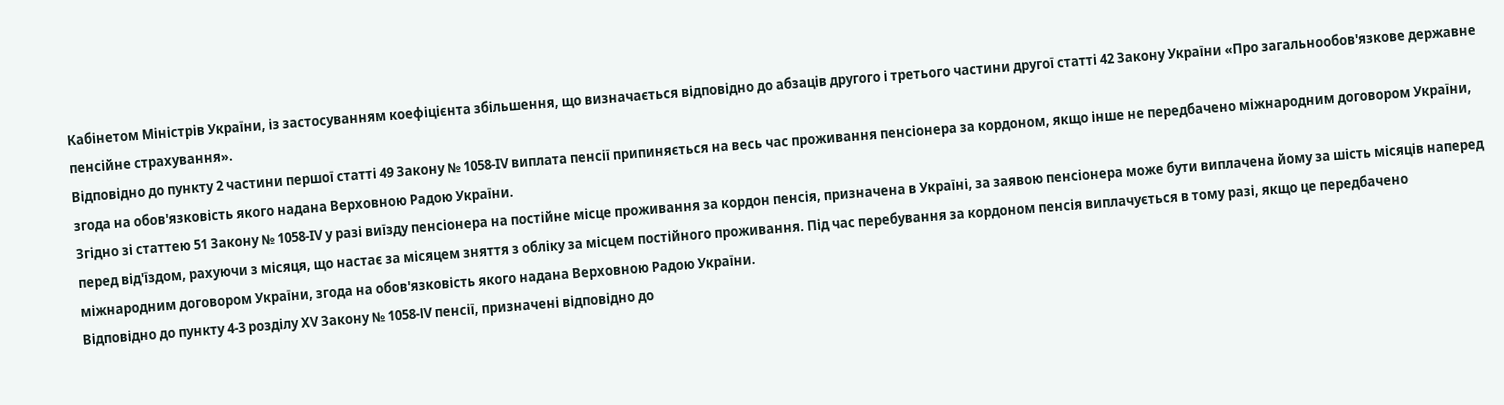Кабінетом Міністрів України, із застосуванням коефіцієнта збільшення, що визначається відповідно до абзаців другого і третього частини другої статті 42 Закону України «Про загальнообов'язкове державне пенсійне страхування».
Відповідно до пункту 2 частини першої статті 49 Закону № 1058-IV виплата пенсії припиняється на весь час проживання пенсіонера за кордоном, якщо інше не передбачено міжнародним договором України, згода на обов'язковість якого надана Верховною Радою України.
Згідно зі статтею 51 Закону № 1058-IV у разі виїзду пенсіонера на постійне місце проживання за кордон пенсія, призначена в Україні, за заявою пенсіонера може бути виплачена йому за шість місяців наперед перед від'їздом, рахуючи з місяця, що настає за місяцем зняття з обліку за місцем постійного проживання. Під час перебування за кордоном пенсія виплачується в тому разі, якщо це передбачено міжнародним договором України, згода на обов'язковість якого надана Верховною Радою України.
Відповідно до пункту 4-3 розділу XV Закону № 1058-ІV пенсії, призначені відповідно до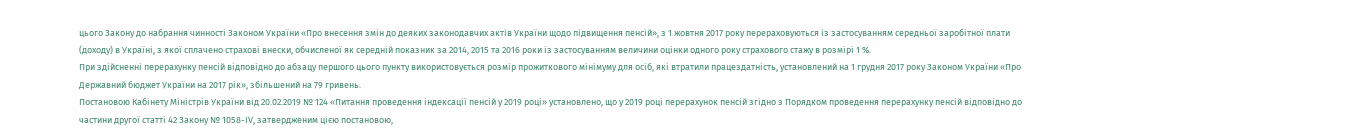цього Закону до набрання чинності Законом України «Про внесення змін до деяких законодавчих актів України щодо підвищення пенсій», з 1 жовтня 2017 року перераховуються із застосуванням середньої заробітної плати (доходу) в Україні, з якої сплачено страхові внески, обчисленої як середній показник за 2014, 2015 та 2016 роки із застосуванням величини оцінки одного року страхового стажу в розмірі 1 %.
При здійсненні перерахунку пенсій відповідно до абзацу першого цього пункту використовується розмір прожиткового мінімуму для осіб, які втратили працездатність, установлений на 1 грудня 2017 року Законом України «Про Державний бюджет України на 2017 рік», збільшений на 79 гривень.
Постановою Кабінету Міністрів України від 20.02.2019 № 124 «Питання проведення індексації пенсій у 2019 році» установлено, що у 2019 році перерахунок пенсій згідно з Порядком проведення перерахунку пенсій відповідно до частини другої статті 42 Закону № 1058-ІV, затвердженим цією постановою,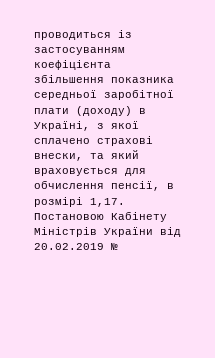проводиться із застосуванням коефіцієнта збільшення показника середньої заробітної плати (доходу) в Україні, з якої сплачено страхові внески, та який враховується для обчислення пенсії, в розмірі 1,17.
Постановою Кабінету Міністрів України від 20.02.2019 №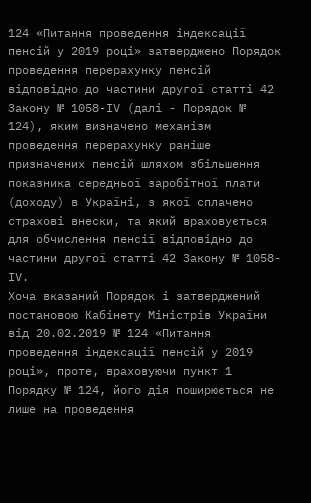124 «Питання проведення індексації пенсій у 2019 році» затверджено Порядок проведення перерахунку пенсій відповідно до частини другої статті 42 Закону № 1058-ІV (далі - Порядок № 124), яким визначено механізм проведення перерахунку раніше призначених пенсій шляхом збільшення показника середньої заробітної плати (доходу) в Україні, з якої сплачено страхові внески, та який враховується для обчислення пенсії відповідно до частини другої статті 42 Закону № 1058-ІV.
Хоча вказаний Порядок і затверджений постановою Кабінету Міністрів України від 20.02.2019 № 124 «Питання проведення індексації пенсій у 2019 році», проте, враховуючи пункт 1 Порядку № 124, його дія поширюється не лише на проведення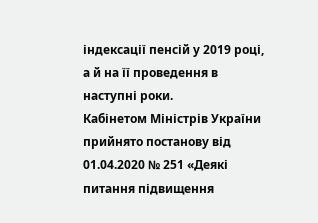індексації пенсій у 2019 році, а й на її проведення в наступні роки.
Кабінетом Міністрів України прийнято постанову від 01.04.2020 № 251 «Деякі питання підвищення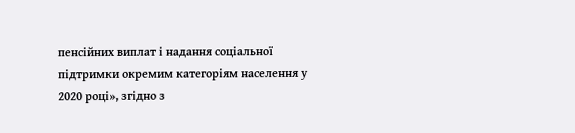пенсійних виплат і надання соціальної підтримки окремим категоріям населення у 2020 році», згідно з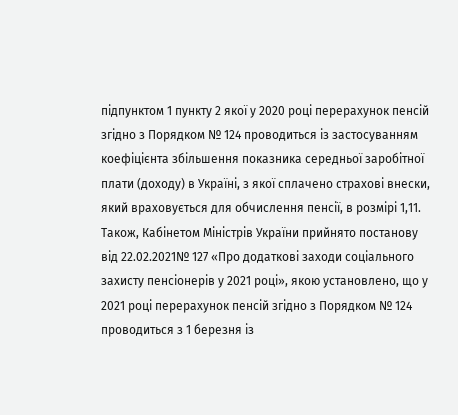підпунктом 1 пункту 2 якої у 2020 році перерахунок пенсій згідно з Порядком № 124 проводиться із застосуванням коефіцієнта збільшення показника середньої заробітної плати (доходу) в Україні, з якої сплачено страхові внески, який враховується для обчислення пенсії, в розмірі 1,11.
Також, Кабінетом Міністрів України прийнято постанову від 22.02.2021№ 127 «Про додаткові заходи соціального захисту пенсіонерів у 2021 році», якою установлено, що у 2021 році перерахунок пенсій згідно з Порядком № 124 проводиться з 1 березня із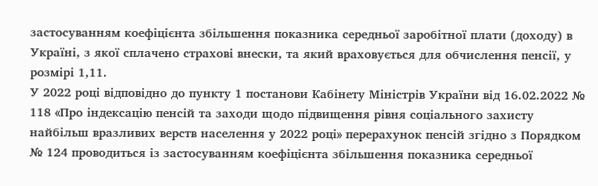застосуванням коефіцієнта збільшення показника середньої заробітної плати (доходу) в Україні, з якої сплачено страхові внески, та який враховується для обчислення пенсії, у розмірі 1,11.
У 2022 році відповідно до пункту 1 постанови Кабінету Міністрів України від 16.02.2022 № 118 «Про індексацію пенсій та заходи щодо підвищення рівня соціального захисту найбільш вразливих верств населення у 2022 році» перерахунок пенсій згідно з Порядком № 124 проводиться із застосуванням коефіцієнта збільшення показника середньої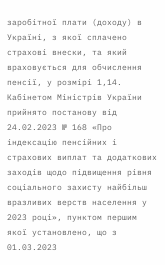заробітної плати (доходу) в Україні, з якої сплачено страхові внески, та який враховується для обчислення пенсії, у розмірі 1,14.
Кабінетом Міністрів України прийнято постанову від 24.02.2023 № 168 «Про індексацію пенсійних і страхових виплат та додаткових заходів щодо підвищення рівня соціального захисту найбільш вразливих верств населення у 2023 році», пунктом першим якої установлено, що з 01.03.2023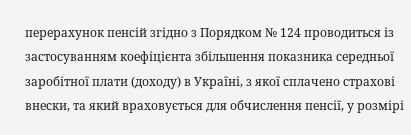перерахунок пенсій згідно з Порядком № 124 проводиться із застосуванням коефіцієнта збільшення показника середньої заробітної плати (доходу) в Україні, з якої сплачено страхові внески, та який враховується для обчислення пенсії, у розмірі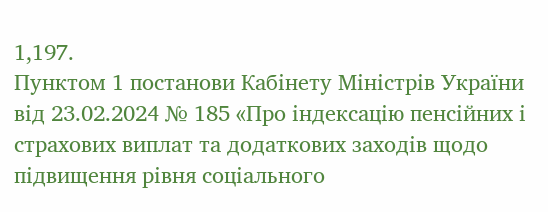1,197.
Пунктом 1 постанови Кабінету Міністрів України від 23.02.2024 № 185 «Про індексацію пенсійних і страхових виплат та додаткових заходів щодо підвищення рівня соціального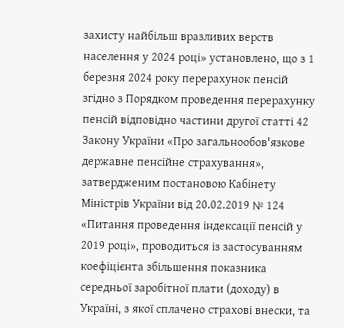захисту найбільш вразливих верств населення у 2024 році» установлено, що з 1 березня 2024 року перерахунок пенсій згідно з Порядком проведення перерахунку пенсій відповідно частини другої статті 42 Закону України «Про загальнообов'язкове державне пенсійне страхування», затвердженим постановою Кабінету Міністрів України від 20.02.2019 № 124 «Питання проведення індексації пенсій у 2019 році», проводиться із застосуванням коефіцієнта збільшення показника середньої заробітної плати (доходу) в Україні, з якої сплачено страхові внески, та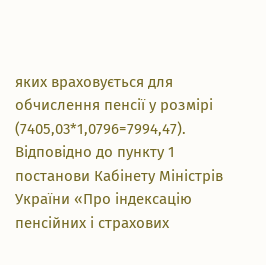яких враховується для обчислення пенсії у розмірі (7405,03*1,0796=7994,47).
Відповідно до пункту 1 постанови Кабінету Міністрів України «Про індексацію пенсійних і страхових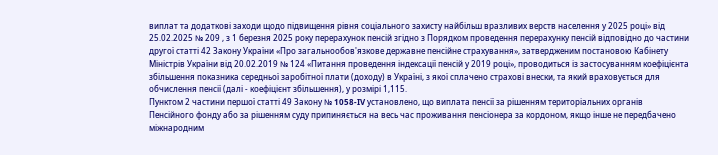виплат та додаткові заходи щодо підвищення рівня соціального захисту найбільш вразливих верств населення у 2025 році» від 25.02.2025 № 209 , з 1 березня 2025 року перерахунок пенсій згідно з Порядком проведення перерахунку пенсій відповідно до частини другої статті 42 Закону України «Про загальнообов'язкове державне пенсійне страхування», затвердженим постановою Кабінету Міністрів України від 20.02.2019 № 124 «Питання проведення індексації пенсій у 2019 році», проводиться із застосуванням коефіцієнта збільшення показника середньої заробітної плати (доходу) в Україні, з якої сплачено страхові внески, та який враховується для обчислення пенсії (далі - коефіцієнт збільшення), у розмірі 1,115.
Пунктом 2 частини першої статті 49 Закону № 1058-IV установлено, що виплата пенсії за рішенням територіальних органів Пенсійного фонду або за рішенням суду припиняється на весь час проживання пенсіонера за кордоном, якщо інше не передбачено міжнародним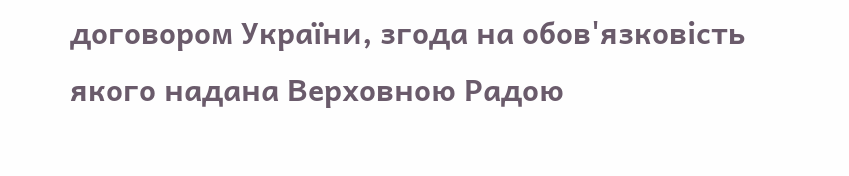договором України, згода на обов'язковість якого надана Верховною Радою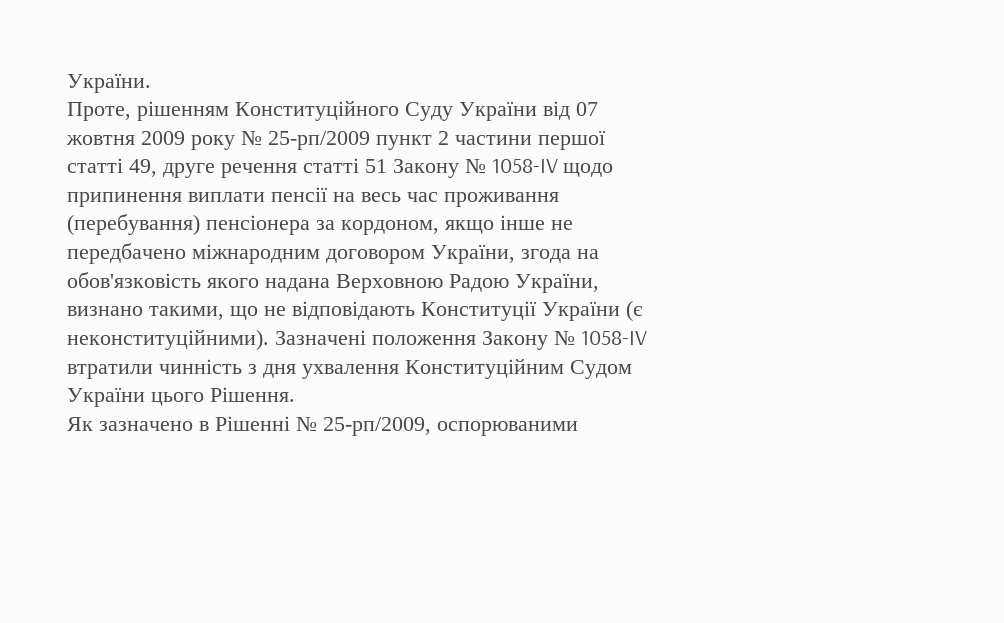України.
Проте, рішенням Конституційного Суду України від 07 жовтня 2009 року № 25-рп/2009 пункт 2 частини першої статті 49, друге речення статті 51 Закону № 1058-IV щодо припинення виплати пенсії на весь час проживання (перебування) пенсіонера за кордоном, якщо інше не передбачено міжнародним договором України, згода на обов'язковість якого надана Верховною Радою України, визнано такими, що не відповідають Конституції України (є неконституційними). Зазначені положення Закону № 1058-IV втратили чинність з дня ухвалення Конституційним Судом України цього Рішення.
Як зазначено в Рішенні № 25-рп/2009, оспорюваними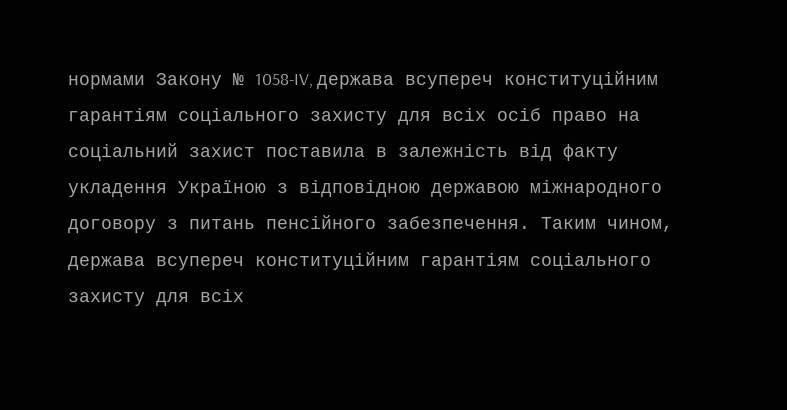нормами Закону № 1058-IV, держава всупереч конституційним гарантіям соціального захисту для всіх осіб право на соціальний захист поставила в залежність від факту укладення Україною з відповідною державою міжнародного договору з питань пенсійного забезпечення. Таким чином, держава всупереч конституційним гарантіям соціального захисту для всіх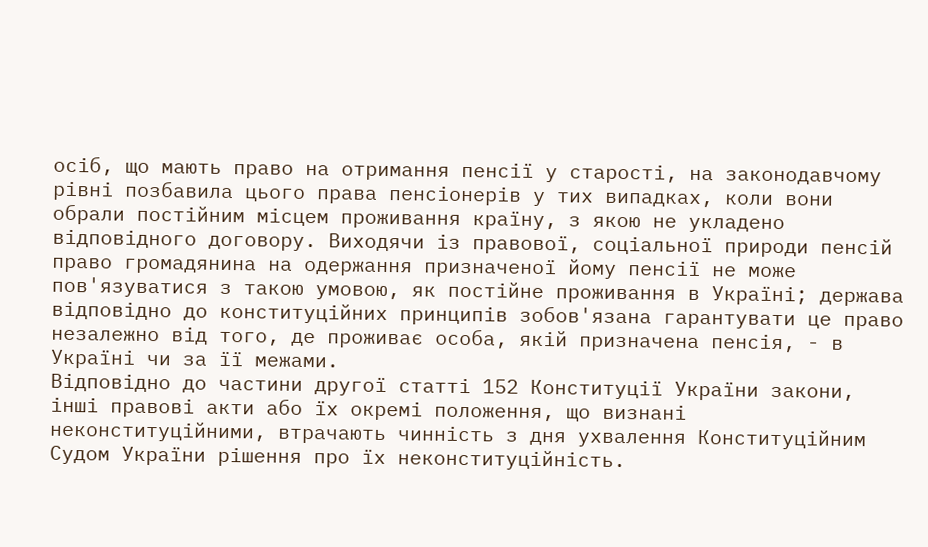осіб, що мають право на отримання пенсії у старості, на законодавчому рівні позбавила цього права пенсіонерів у тих випадках, коли вони обрали постійним місцем проживання країну, з якою не укладено відповідного договору. Виходячи із правової, соціальної природи пенсій право громадянина на одержання призначеної йому пенсії не може пов'язуватися з такою умовою, як постійне проживання в Україні; держава відповідно до конституційних принципів зобов'язана гарантувати це право незалежно від того, де проживає особа, якій призначена пенсія, - в Україні чи за її межами.
Відповідно до частини другої статті 152 Конституції України закони, інші правові акти або їх окремі положення, що визнані неконституційними, втрачають чинність з дня ухвалення Конституційним Судом України рішення про їх неконституційність.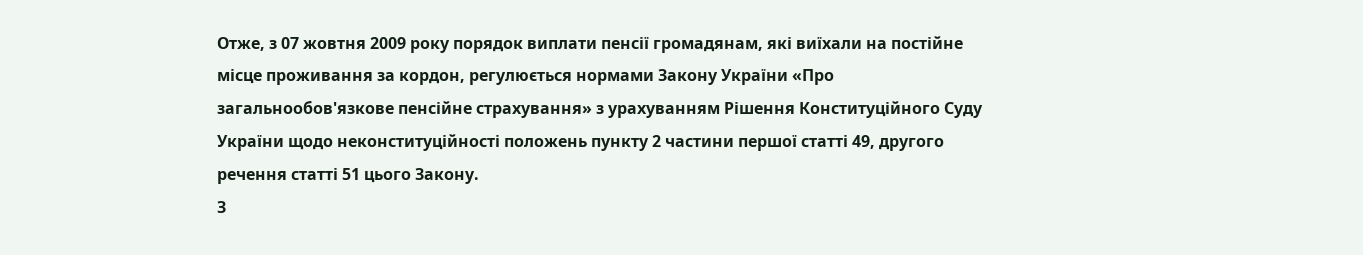Отже, з 07 жовтня 2009 року порядок виплати пенсії громадянам, які виїхали на постійне місце проживання за кордон, регулюється нормами Закону України «Про загальнообов'язкове пенсійне страхування» з урахуванням Рішення Конституційного Суду України щодо неконституційності положень пункту 2 частини першої статті 49, другого речення статті 51 цього Закону.
З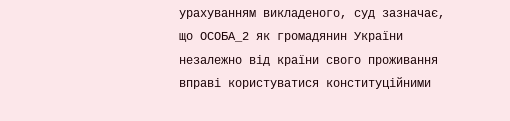урахуванням викладеного, суд зазначає, що ОСОБА_2 як громадянин України незалежно від країни свого проживання вправі користуватися конституційними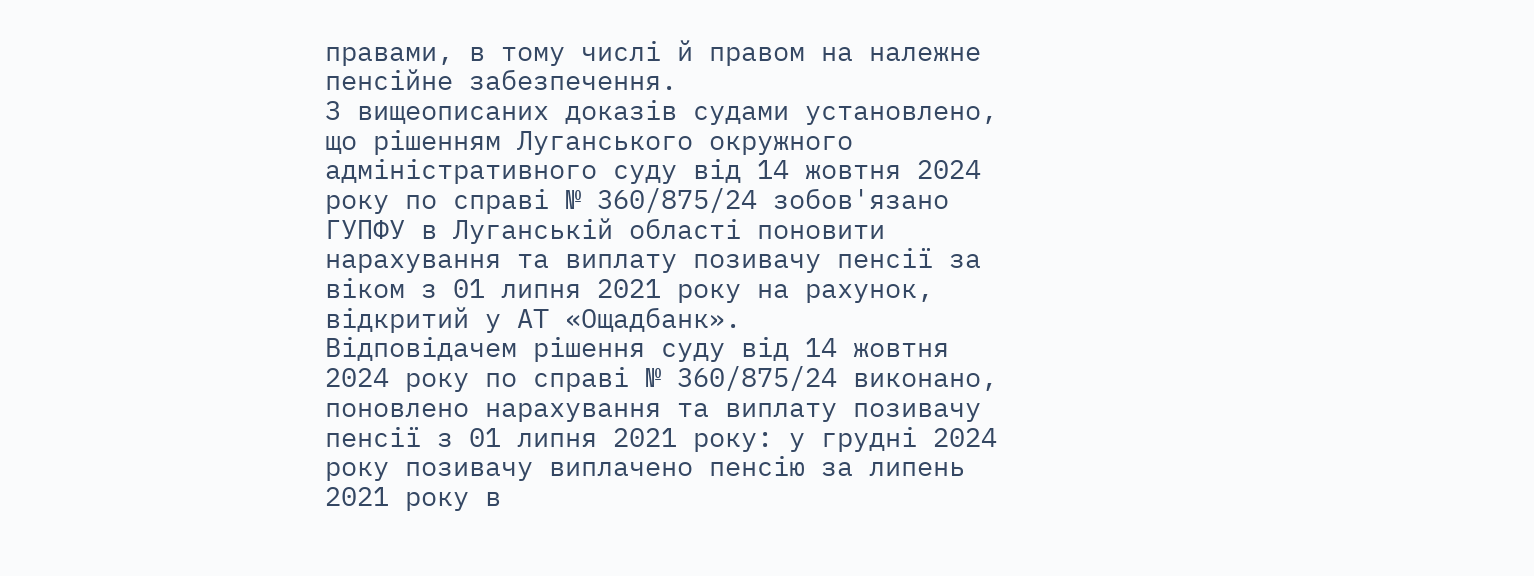правами, в тому числі й правом на належне пенсійне забезпечення.
З вищеописаних доказів судами установлено, що рішенням Луганського окружного адміністративного суду від 14 жовтня 2024 року по справі № 360/875/24 зобов'язано ГУПФУ в Луганській області поновити нарахування та виплату позивачу пенсії за віком з 01 липня 2021 року на рахунок, відкритий у АТ «Ощадбанк».
Відповідачем рішення суду від 14 жовтня 2024 року по справі № 360/875/24 виконано, поновлено нарахування та виплату позивачу пенсії з 01 липня 2021 року: у грудні 2024 року позивачу виплачено пенсію за липень 2021 року в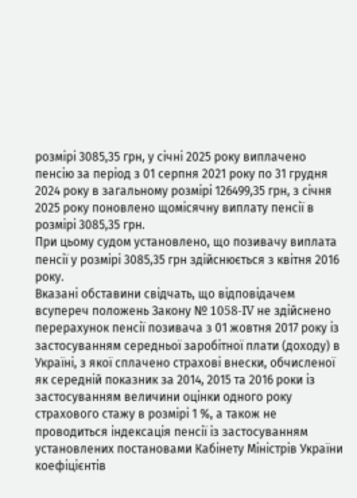розмірі 3085,35 грн, у січні 2025 року виплачено пенсію за період з 01 серпня 2021 року по 31 грудня 2024 року в загальному розмірі 126499,35 грн, з січня 2025 року поновлено щомісячну виплату пенсії в розмірі 3085,35 грн.
При цьому судом установлено, що позивачу виплата пенсії у розмірі 3085,35 грн здійснюється з квітня 2016 року.
Вказані обставини свідчать, що відповідачем всупереч положень Закону № 1058-IV не здійснено перерахунок пенсії позивача з 01 жовтня 2017 року із застосуванням середньої заробітної плати (доходу) в Україні, з якої сплачено страхові внески, обчисленої як середній показник за 2014, 2015 та 2016 роки із застосуванням величини оцінки одного року страхового стажу в розмірі 1 %, а також не проводиться індексація пенсії із застосуванням установлених постановами Кабінету Міністрів України коефіцієнтів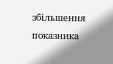збільшення показника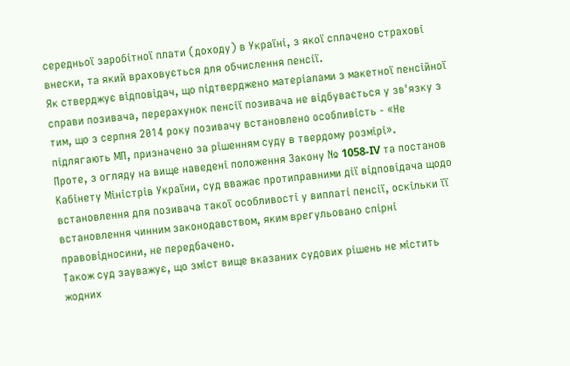середньої заробітної плати (доходу) в Україні, з якої сплачено страхові внески, та який враховується для обчислення пенсії.
Як стверджує відповідач, що підтверджено матеріалами з макетної пенсійної справи позивача, перерахунок пенсії позивача не відбувається у зв'язку з тим, що з серпня 2014 року позивачу встановлено особливість - «Не підлягають МП, призначено за рішенням суду в твердому розмірі».
Проте, з огляду на вище наведені положення Закону № 1058-IV та постанов Кабінету Міністрів України, суд вважає протиправними дії відповідача щодо встановлення для позивача такої особливості у виплаті пенсії, оскільки її встановлення чинним законодавством, яким врегульовано спірні правовідносини, не передбачено.
Також суд зауважує, що зміст вище вказаних судових рішень не містить жодних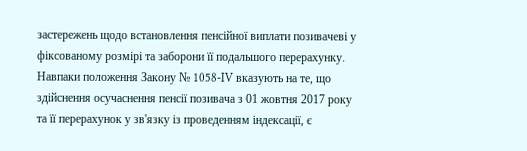застережень щодо встановлення пенсійної виплати позивачеві у фіксованому розмірі та заборони її подальшого перерахунку.
Навпаки положення Закону № 1058-IV вказують на те, що здійснення осучаснення пенсії позивача з 01 жовтня 2017 року та її перерахунок у зв'язку із проведенням індексації, є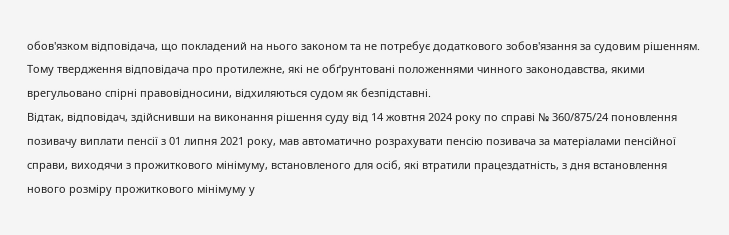обов'язком відповідача, що покладений на нього законом та не потребує додаткового зобов'язання за судовим рішенням.
Тому твердження відповідача про протилежне, які не обґрунтовані положеннями чинного законодавства, якими врегульовано спірні правовідносини, відхиляються судом як безпідставні.
Відтак, відповідач, здійснивши на виконання рішення суду від 14 жовтня 2024 року по справі № 360/875/24 поновлення позивачу виплати пенсії з 01 липня 2021 року, мав автоматично розрахувати пенсію позивача за матеріалами пенсійної справи, виходячи з прожиткового мінімуму, встановленого для осіб, які втратили працездатність, з дня встановлення нового розміру прожиткового мінімуму у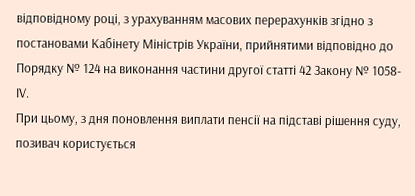відповідному році, з урахуванням масових перерахунків згідно з постановами Кабінету Міністрів України, прийнятими відповідно до Порядку № 124 на виконання частини другої статті 42 Закону № 1058-ІV.
При цьому, з дня поновлення виплати пенсії на підставі рішення суду, позивач користується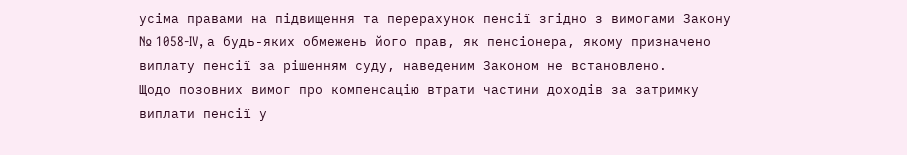усіма правами на підвищення та перерахунок пенсії згідно з вимогами Закону № 1058-IV, а будь-яких обмежень його прав, як пенсіонера, якому призначено виплату пенсії за рішенням суду, наведеним Законом не встановлено.
Щодо позовних вимог про компенсацію втрати частини доходів за затримку виплати пенсії у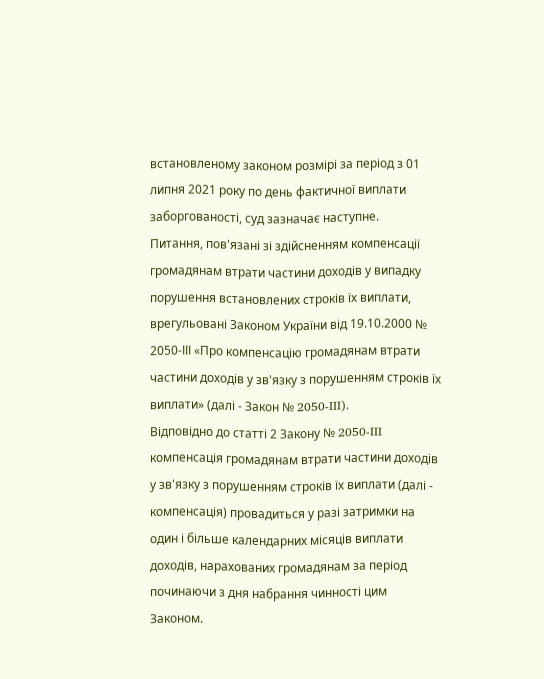встановленому законом розмірі за період з 01 липня 2021 року по день фактичної виплати заборгованості, суд зазначає наступне.
Питання, пов'язані зі здійсненням компенсації громадянам втрати частини доходів у випадку порушення встановлених строків їх виплати, врегульовані Законом України від 19.10.2000 № 2050-ІІІ «Про компенсацію громадянам втрати частини доходів у зв'язку з порушенням строків їх виплати» (далі - Закон № 2050-III).
Відповідно до статті 2 Закону № 2050-III компенсація громадянам втрати частини доходів у зв'язку з порушенням строків їх виплати (далі - компенсація) провадиться у разі затримки на один і більше календарних місяців виплати доходів, нарахованих громадянам за період починаючи з дня набрання чинності цим Законом.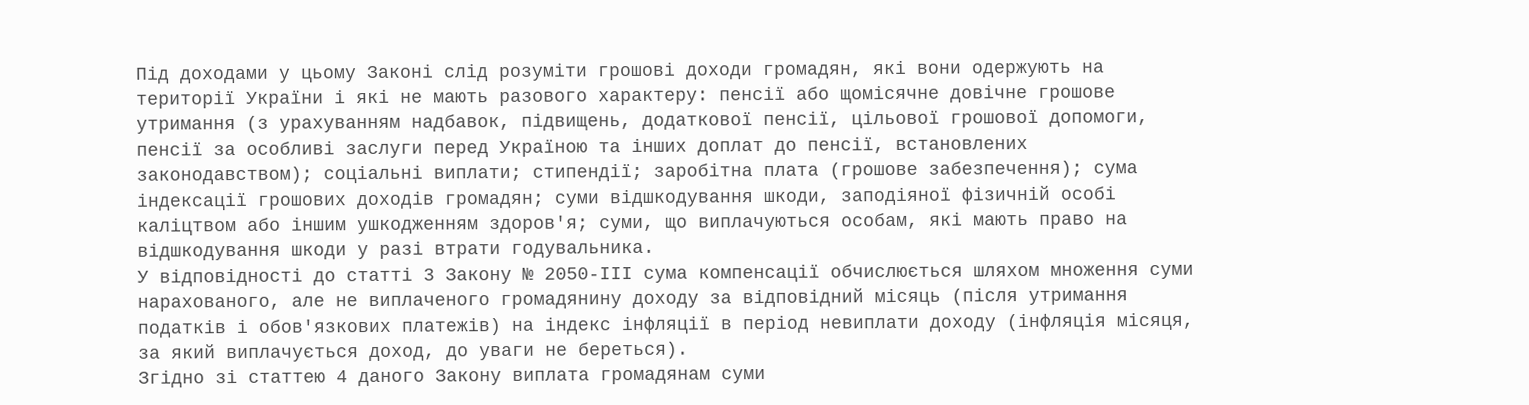Під доходами у цьому Законі слід розуміти грошові доходи громадян, які вони одержують на території України і які не мають разового характеру: пенсії або щомісячне довічне грошове утримання (з урахуванням надбавок, підвищень, додаткової пенсії, цільової грошової допомоги, пенсії за особливі заслуги перед Україною та інших доплат до пенсії, встановлених законодавством); соціальні виплати; стипендії; заробітна плата (грошове забезпечення); сума індексації грошових доходів громадян; суми відшкодування шкоди, заподіяної фізичній особі каліцтвом або іншим ушкодженням здоров'я; суми, що виплачуються особам, які мають право на відшкодування шкоди у разі втрати годувальника.
У відповідності до статті 3 Закону № 2050-ІІІ сума компенсації обчислюється шляхом множення суми нарахованого, але не виплаченого громадянину доходу за відповідний місяць (після утримання податків і обов'язкових платежів) на індекс інфляції в період невиплати доходу (інфляція місяця, за який виплачується доход, до уваги не береться).
Згідно зі статтею 4 даного Закону виплата громадянам суми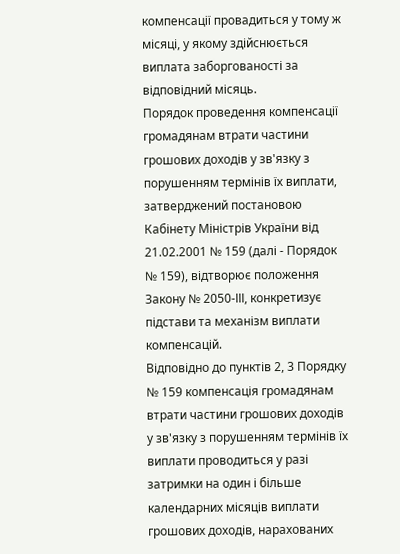компенсації провадиться у тому ж місяці, у якому здійснюється виплата заборгованості за відповідний місяць.
Порядок проведення компенсації громадянам втрати частини грошових доходів у зв'язку з порушенням термінів їх виплати, затверджений постановою Кабінету Міністрів України від 21.02.2001 № 159 (далі - Порядок № 159), відтворює положення Закону № 2050-ІІІ, конкретизує підстави та механізм виплати компенсацій.
Відповідно до пунктів 2, 3 Порядку № 159 компенсація громадянам втрати частини грошових доходів у зв'язку з порушенням термінів їх виплати проводиться у разі затримки на один і більше календарних місяців виплати грошових доходів, нарахованих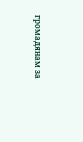громадянам за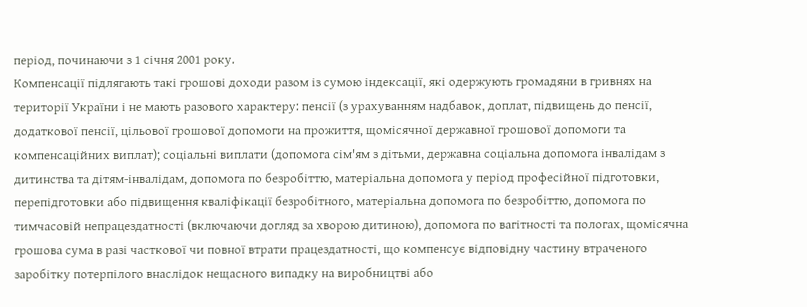період, починаючи з 1 січня 2001 року.
Компенсації підлягають такі грошові доходи разом із сумою індексації, які одержують громадяни в гривнях на території України і не мають разового характеру: пенсії (з урахуванням надбавок, доплат, підвищень до пенсії, додаткової пенсії, цільової грошової допомоги на прожиття, щомісячної державної грошової допомоги та компенсаційних виплат); соціальні виплати (допомога сім'ям з дітьми, державна соціальна допомога інвалідам з дитинства та дітям-інвалідам, допомога по безробіттю, матеріальна допомога у період професійної підготовки, перепідготовки або підвищення кваліфікації безробітного, матеріальна допомога по безробіттю, допомога по тимчасовій непрацездатності (включаючи догляд за хворою дитиною), допомога по вагітності та пологах, щомісячна грошова сума в разі часткової чи повної втрати працездатності, що компенсує відповідну частину втраченого заробітку потерпілого внаслідок нещасного випадку на виробництві або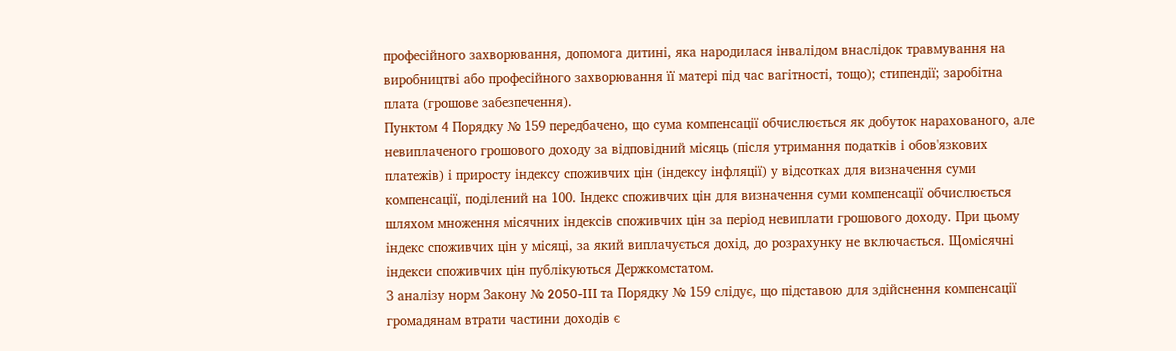професійного захворювання, допомога дитині, яка народилася інвалідом внаслідок травмування на виробництві або професійного захворювання її матері під час вагітності, тощо); стипендії; заробітна плата (грошове забезпечення).
Пунктом 4 Порядку № 159 передбачено, що сума компенсації обчислюється як добуток нарахованого, але невиплаченого грошового доходу за відповідний місяць (після утримання податків і обов'язкових платежів) і приросту індексу споживчих цін (індексу інфляції) у відсотках для визначення суми компенсації, поділений на 100. Індекс споживчих цін для визначення суми компенсації обчислюється шляхом множення місячних індексів споживчих цін за період невиплати грошового доходу. При цьому індекс споживчих цін у місяці, за який виплачується дохід, до розрахунку не включається. Щомісячні індекси споживчих цін публікуються Держкомстатом.
З аналізу норм Закону № 2050-III та Порядку № 159 слідує, що підставою для здійснення компенсації громадянам втрати частини доходів є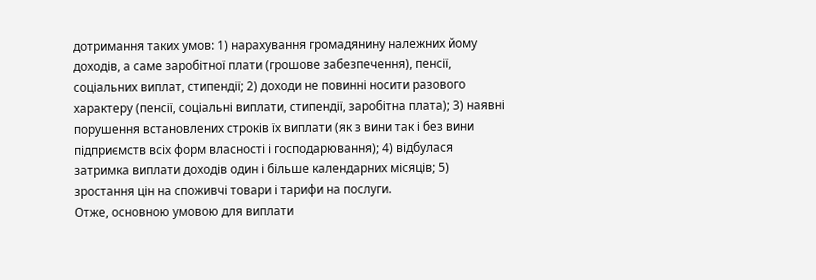дотримання таких умов: 1) нарахування громадянину належних йому доходів, а саме заробітної плати (грошове забезпечення), пенсії, соціальних виплат, стипендії; 2) доходи не повинні носити разового характеру (пенсії, соціальні виплати, стипендії, заробітна плата); 3) наявні порушення встановлених строків їх виплати (як з вини так і без вини підприємств всіх форм власності і господарювання); 4) відбулася затримка виплати доходів один і більше календарних місяців; 5) зростання цін на споживчі товари і тарифи на послуги.
Отже, основною умовою для виплати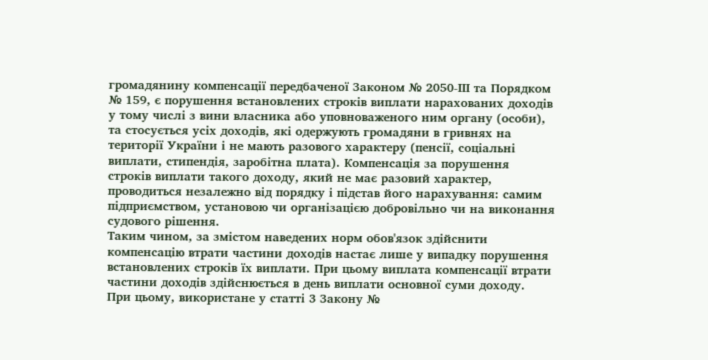громадянину компенсації передбаченої Законом № 2050-ІІІ та Порядком № 159, є порушення встановлених строків виплати нарахованих доходів у тому числі з вини власника або уповноваженого ним органу (особи), та стосується усіх доходів, які одержують громадяни в гривнях на території України і не мають разового характеру (пенсії, соціальні виплати, стипендія, заробітна плата). Компенсація за порушення строків виплати такого доходу, який не має разовий характер, проводиться незалежно від порядку і підстав його нарахування: самим підприємством, установою чи організацією добровільно чи на виконання судового рішення.
Таким чином, за змістом наведених норм обов'язок здійснити компенсацію втрати частини доходів настає лише у випадку порушення встановлених строків їх виплати. При цьому виплата компенсації втрати частини доходів здійснюється в день виплати основної суми доходу.
При цьому, використане у статті 3 Закону №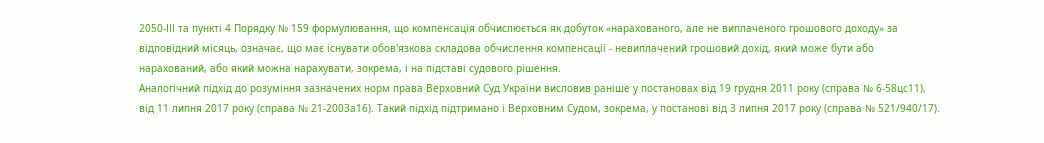2050-ІІІ та пункті 4 Порядку № 159 формулювання, що компенсація обчислюється як добуток «нарахованого, але не виплаченого грошового доходу» за відповідний місяць, означає, що має існувати обов'язкова складова обчислення компенсації - невиплачений грошовий дохід, який може бути або нарахований, або який можна нарахувати, зокрема, і на підставі судового рішення.
Аналогічний підхід до розуміння зазначених норм права Верховний Суд України висловив раніше у постановах від 19 грудня 2011 року (справа № 6-58цс11), від 11 липня 2017 року (справа № 21-2003а16). Такий підхід підтримано і Верховним Судом, зокрема, у постанові від 3 липня 2017 року (справа № 521/940/17).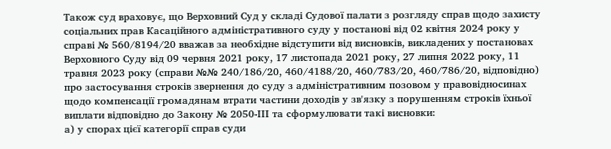Також суд враховує, що Верховний Суд у складі Судової палати з розгляду справ щодо захисту соціальних прав Касаційного адміністративного суду у постанові від 02 квітня 2024 року у справі № 560/8194/20 вважав за необхідне відступити від висновків, викладених у постановах Верховного Суду від 09 червня 2021 року, 17 листопада 2021 року, 27 липня 2022 року, 11 травня 2023 року (справи №№ 240/186/20, 460/4188/20, 460/783/20, 460/786/20, відповідно) про застосування строків звернення до суду з адміністративним позовом у правовідносинах щодо компенсації громадянам втрати частини доходів у зв'язку з порушенням строків їхньої виплати відповідно до Закону № 2050-ІІІ та сформулювати такі висновки:
а) у спорах цієї категорії справ суди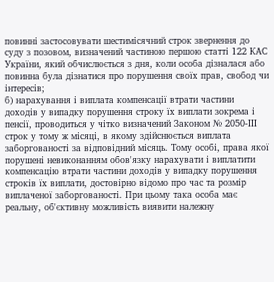повинні застосовувати шестимісячний строк звернення до суду з позовом, визначений частиною першою статті 122 КАС України, який обчислюється з дня, коли особа дізналася або повинна була дізнатися про порушення своїх прав, свобод чи інтересів;
б) нарахування і виплата компенсації втрати частини доходів у випадку порушення строку їх виплати зокрема і пенсії, проводиться у чітко визначений Законом № 2050-ІІІ строк у тому ж місяці, в якому здійснюється виплата заборгованості за відповідний місяць. Тому особі, права якої порушені невиконанням обов'язку нарахувати і виплатити компенсацію втрати частини доходів у випадку порушення строків їх виплати, достовірно відомо про час та розмір виплаченої заборгованості. При цьому така особа має реальну, об'єктивну можливість виявити належну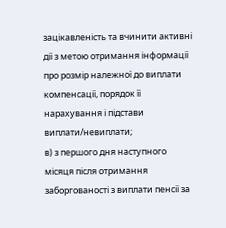зацікавленість та вчинити активні дії з метою отримання інформації про розмір належної до виплати компенсації, порядок її нарахування і підстави виплати/невиплати;
в) з першого дня наступного місяця після отримання заборгованості з виплати пенсії за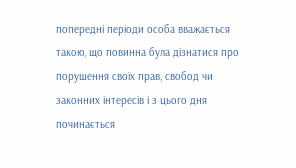попередні періоди особа вважається такою, що повинна була дізнатися про порушення своїх прав, свобод чи законних інтересів і з цього дня починається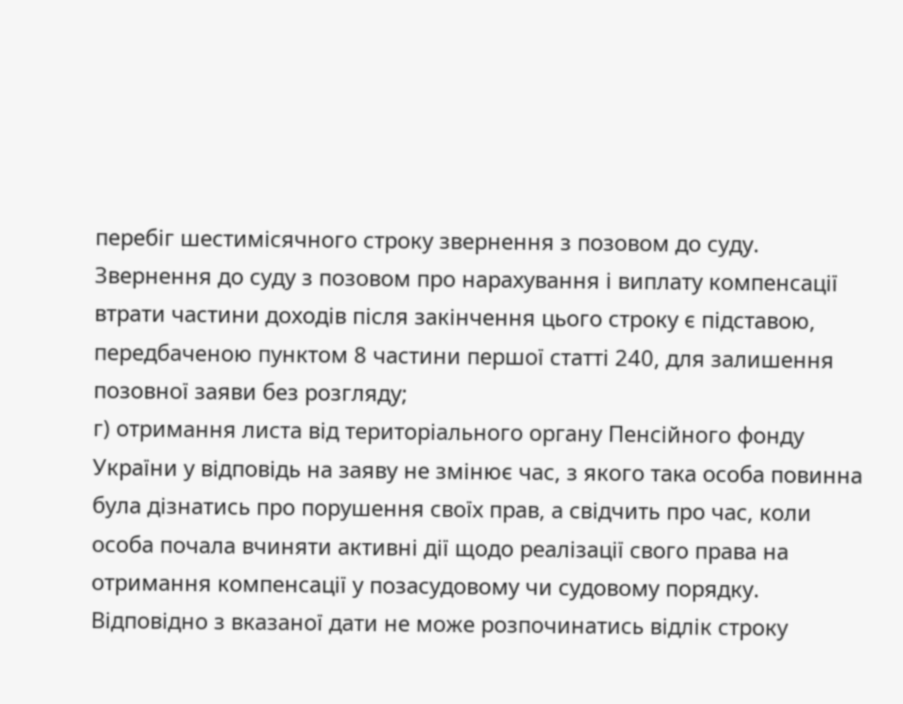перебіг шестимісячного строку звернення з позовом до суду. Звернення до суду з позовом про нарахування і виплату компенсації втрати частини доходів після закінчення цього строку є підставою, передбаченою пунктом 8 частини першої статті 240, для залишення позовної заяви без розгляду;
г) отримання листа від територіального органу Пенсійного фонду України у відповідь на заяву не змінює час, з якого така особа повинна була дізнатись про порушення своїх прав, а свідчить про час, коли особа почала вчиняти активні дії щодо реалізації свого права на отримання компенсації у позасудовому чи судовому порядку. Відповідно з вказаної дати не може розпочинатись відлік строку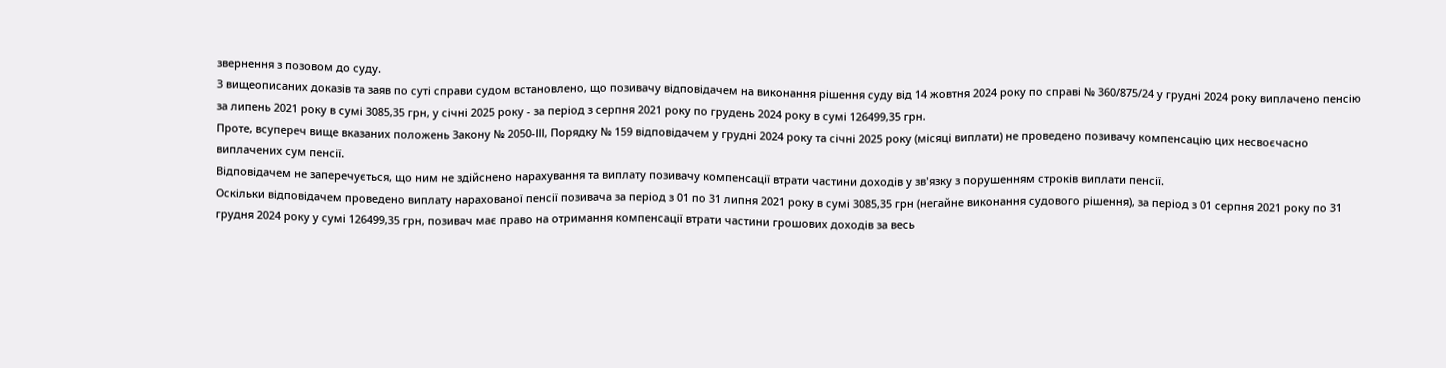звернення з позовом до суду.
З вищеописаних доказів та заяв по суті справи судом встановлено, що позивачу відповідачем на виконання рішення суду від 14 жовтня 2024 року по справі № 360/875/24 у грудні 2024 року виплачено пенсію за липень 2021 року в сумі 3085,35 грн, у січні 2025 року - за період з серпня 2021 року по грудень 2024 року в сумі 126499,35 грн.
Проте, всупереч вище вказаних положень Закону № 2050-ІІІ, Порядку № 159 відповідачем у грудні 2024 року та січні 2025 року (місяці виплати) не проведено позивачу компенсацію цих несвоєчасно виплачених сум пенсії.
Відповідачем не заперечується, що ним не здійснено нарахування та виплату позивачу компенсації втрати частини доходів у зв'язку з порушенням строків виплати пенсії.
Оскільки відповідачем проведено виплату нарахованої пенсії позивача за період з 01 по 31 липня 2021 року в сумі 3085,35 грн (негайне виконання судового рішення), за період з 01 серпня 2021 року по 31 грудня 2024 року у сумі 126499,35 грн, позивач має право на отримання компенсації втрати частини грошових доходів за весь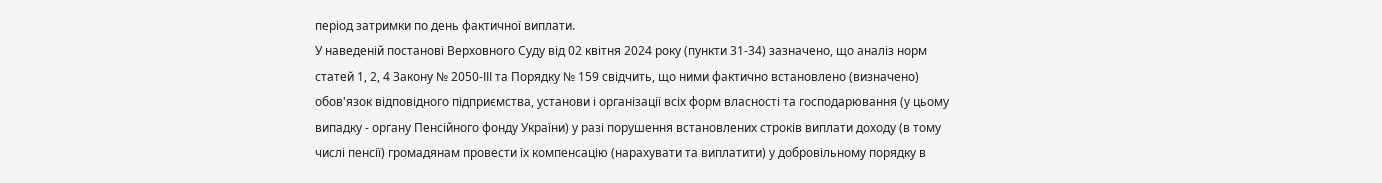період затримки по день фактичної виплати.
У наведеній постанові Верховного Суду від 02 квітня 2024 року (пункти 31-34) зазначено, що аналіз норм статей 1, 2, 4 Закону № 2050-ІІІ та Порядку № 159 свідчить, що ними фактично встановлено (визначено) обов'язок відповідного підприємства, установи і організації всіх форм власності та господарювання (у цьому випадку - органу Пенсійного фонду України) у разі порушення встановлених строків виплати доходу (в тому числі пенсії) громадянам провести їх компенсацію (нарахувати та виплатити) у добровільному порядку в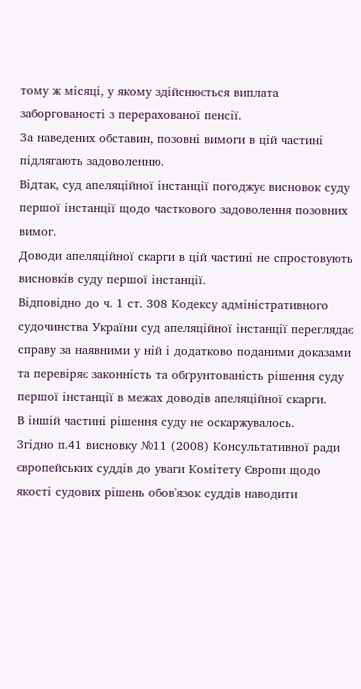тому ж місяці, у якому здійснюється виплата заборгованості з перерахованої пенсії.
За наведених обставин, позовні вимоги в цій частині підлягають задоволенню.
Відтак, суд апеляційної інстанції погоджує висновок суду першої інстанції щодо часткового задоволення позовних вимог.
Доводи апеляційної скарги в цій частині не спростовують висновків суду першої інстанції.
Відповідно до ч. 1 ст. 308 Кодексу адміністративного судочинства України суд апеляційної інстанції переглядає справу за наявними у ній і додатково поданими доказами та перевіряє законність та обґрунтованість рішення суду першої інстанції в межах доводів апеляційної скарги.
В іншій частині рішення суду не оскаржувалось.
Згідно п.41 висновку №11 (2008) Консультативної ради європейських суддів до уваги Комітету Європи щодо якості судових рішень обов'язок суддів наводити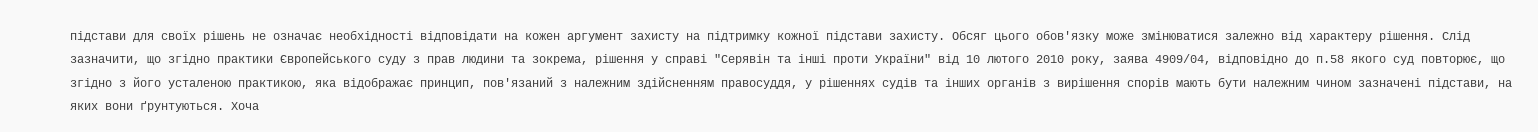підстави для своїх рішень не означає необхідності відповідати на кожен аргумент захисту на підтримку кожної підстави захисту. Обсяг цього обов'язку може змінюватися залежно від характеру рішення. Слід зазначити, що згідно практики Європейського суду з прав людини та зокрема, рішення у справі "Серявін та інші проти України" від 10 лютого 2010 року, заява 4909/04, відповідно до п.58 якого суд повторює, що згідно з його усталеною практикою, яка відображає принцип, пов'язаний з належним здійсненням правосуддя, у рішеннях судів та інших органів з вирішення спорів мають бути належним чином зазначені підстави, на яких вони ґрунтуються. Хоча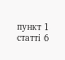пункт 1 статті 6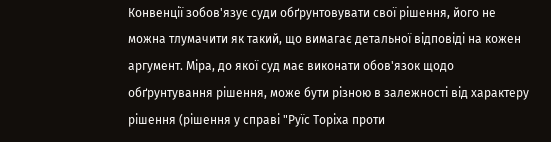Конвенції зобов'язує суди обґрунтовувати свої рішення, його не можна тлумачити як такий, що вимагає детальної відповіді на кожен аргумент. Міра, до якої суд має виконати обов'язок щодо обґрунтування рішення, може бути різною в залежності від характеру рішення (рішення у справі "Руїс Торіха проти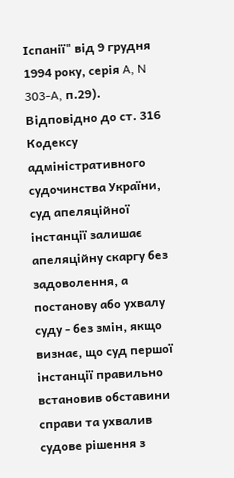Іспанії" від 9 грудня 1994 року, серія A, N 303-A, п.29).
Відповідно до ст. 316 Кодексу адміністративного судочинства України, суд апеляційної інстанції залишає апеляційну скаргу без задоволення, а постанову або ухвалу суду - без змін, якщо визнає, що суд першої інстанції правильно встановив обставини справи та ухвалив судове рішення з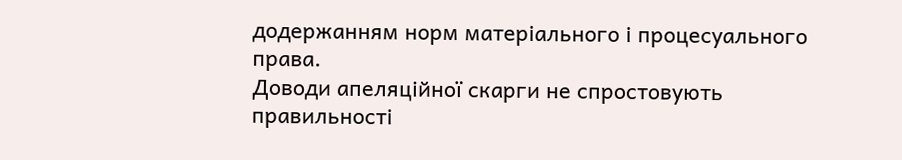додержанням норм матеріального і процесуального права.
Доводи апеляційної скарги не спростовують правильності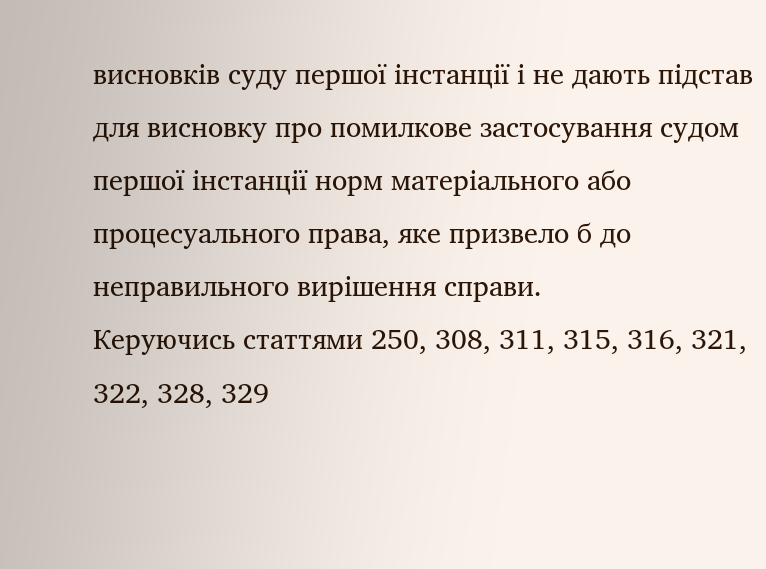висновків суду першої інстанції і не дають підстав для висновку про помилкове застосування судом першої інстанції норм матеріального або процесуального права, яке призвело б до неправильного вирішення справи.
Керуючись статтями 250, 308, 311, 315, 316, 321, 322, 328, 329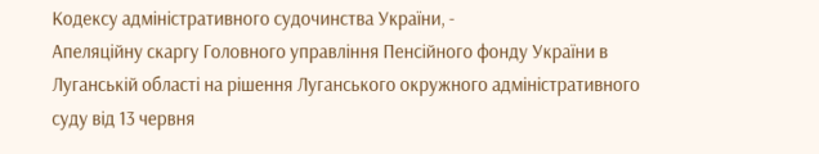Кодексу адміністративного судочинства України, -
Апеляційну скаргу Головного управління Пенсійного фонду України в Луганській області на рішення Луганського окружного адміністративного суду від 13 червня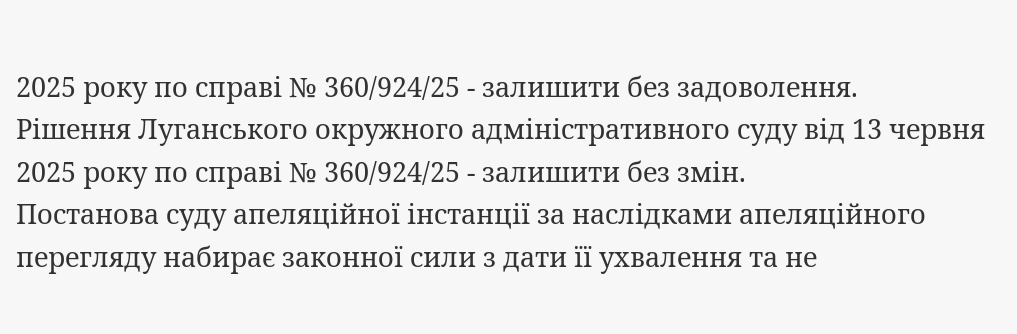2025 року по справі № 360/924/25 - залишити без задоволення.
Рішення Луганського окружного адміністративного суду від 13 червня 2025 року по справі № 360/924/25 - залишити без змін.
Постанова суду апеляційної інстанції за наслідками апеляційного перегляду набирає законної сили з дати її ухвалення та не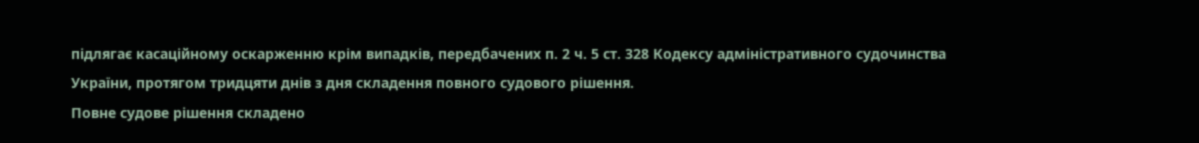підлягає касаційному оскарженню крім випадків, передбачених п. 2 ч. 5 ст. 328 Кодексу адміністративного судочинства України, протягом тридцяти днів з дня складення повного судового рішення.
Повне судове рішення складено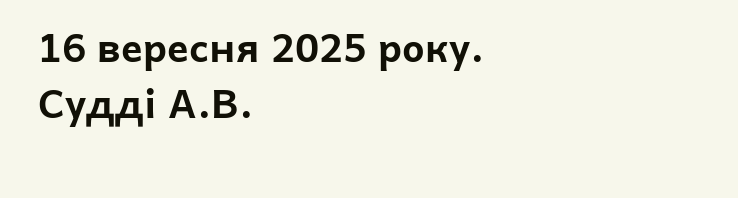16 вересня 2025 року.
Судді А.В.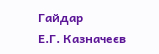Гайдар
Е.Г. Казначеєв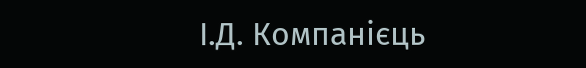І.Д. Компанієць